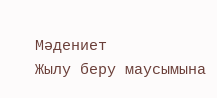Мәдениет
Жылу беру маусымына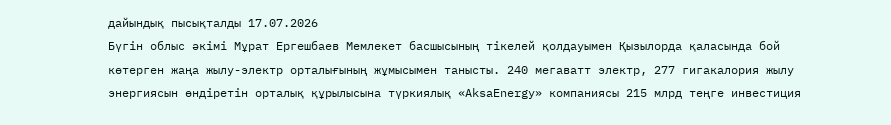дайындық пысықталды 17.07.2026
Бүгін облыс әкімі Мұрат Ергешбаев Мемлекет басшысының тікелей қолдауымен Қызылорда қаласында бой көтерген жаңа жылу-электр орталығының жұмысымен танысты. 240 мегаватт электр, 277 гигакалория жылу энергиясын өндіретін орталық құрылысына түркиялық «AksaEnergy» компаниясы 215 млрд теңге инвестиция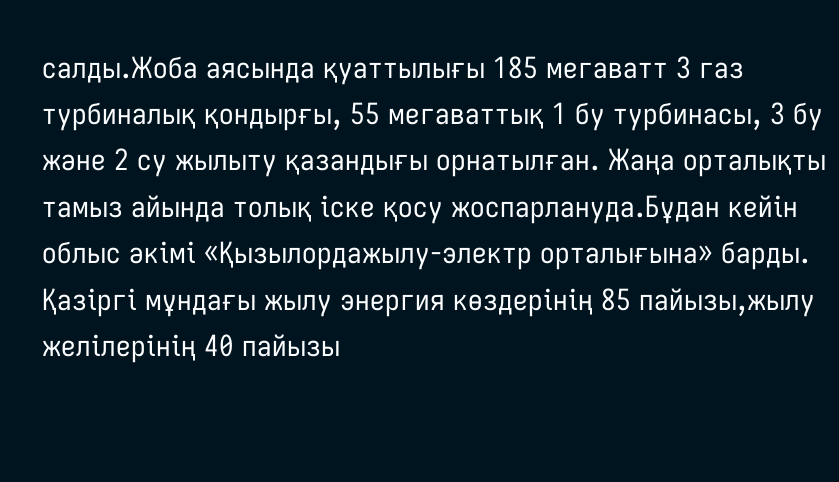салды.Жоба аясында қуаттылығы 185 мегаватт 3 газ турбиналық қондырғы, 55 мегаваттық 1 бу турбинасы, 3 бу және 2 су жылыту қазандығы орнатылған. Жаңа орталықты тамыз айында толық іске қосу жоспарлануда.Бұдан кейін облыс әкімі «Қызылордажылу-электр орталығына» барды. Қазіргі мұндағы жылу энергия көздерінің 85 пайызы,жылу желілерінің 40 пайызы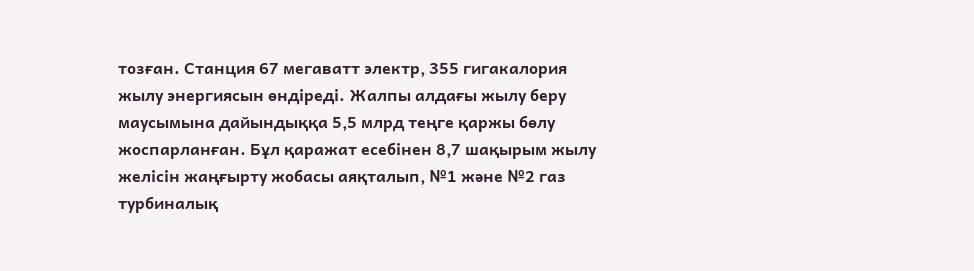тозған. Станция 67 мегаватт электр, 355 гигакалория жылу энергиясын өндіреді. Жалпы алдағы жылу беру маусымына дайындыққа 5,5 млрд теңге қаржы бөлу жоспарланған. Бұл қаражат есебінен 8,7 шақырым жылу желісін жаңғырту жобасы аяқталып, №1 және №2 газ турбиналық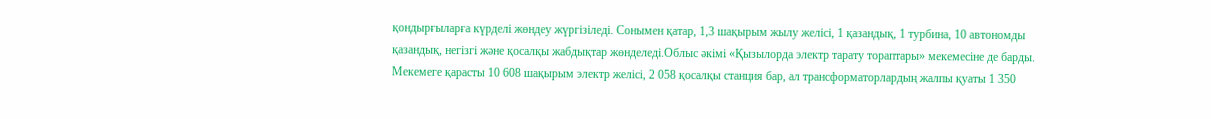қондырғыларға күрделі жөндеу жүргізіледі. Сонымен қатар, 1,3 шақырым жылу желісі, 1 қазандық, 1 турбина, 10 автономды қазандық, негізгі және қосалқы жабдықтар жөнделеді.Облыс әкімі «Қызылорда электр тарату тораптары» мекемесіне де барды. Мекемеге қарасты 10 608 шақырым электр желісі, 2 058 қосалқы станция бар, ал трансформаторлардың жалпы қуаты 1 350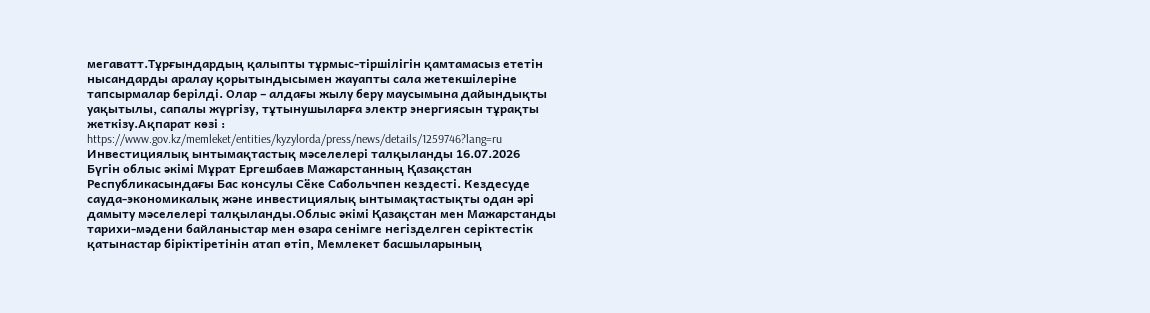мегаватт.Тұрғындардың қалыпты тұрмыс-тіршілігін қамтамасыз ететін нысандарды аралау қорытындысымен жауапты сала жетекшілеріне тапсырмалар берілді. Олар – алдағы жылу беру маусымына дайындықты уақытылы, сапалы жүргізу, тұтынушыларға электр энергиясын тұрақты жеткізу.Ақпарат көзі : https://www.gov.kz/memleket/entities/kyzylorda/press/news/details/1259746?lang=ru
Инвестициялық ынтымақтастық мәселелері талқыланды 16.07.2026
Бүгін облыс әкімі Мұрат Ергешбаев Мажарстанның Қазақстан Республикасындағы Бас консулы Сёке Сабольчпен кездесті. Кездесуде сауда-экономикалық және инвестициялық ынтымақтастықты одан әрі дамыту мәселелері талқыланды.Облыс әкімі Қазақстан мен Мажарстанды тарихи-мәдени байланыстар мен өзара сенімге негізделген серіктестік қатынастар біріктіретінін атап өтіп, Мемлекет басшыларының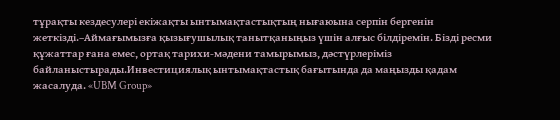тұрақты кездесулері екіжақты ынтымақтастықтың нығаюына серпін бергенін жеткізді.–Аймағымызға қызығушылық танытқаныңыз үшін алғыс білдіремін. Бізді ресми құжаттар ғана емес, ортақ тарихи-мәдени тамырымыз, дәстүрлеріміз байланыстырады.Инвестициялық ынтымақтастық бағытында да маңызды қадам жасалуда. «UBM Group»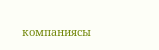компаниясы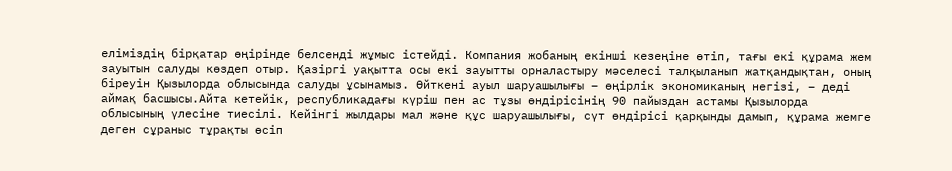еліміздің бірқатар өңірінде белсенді жұмыс істейді. Компания жобаның екінші кезеңіне өтіп, тағы екі құрама жем зауытын салуды көздеп отыр. Қазіргі уақытта осы екі зауытты орналастыру мәселесі талқыланып жатқандықтан, оның біреуін Қызылорда облысында салуды ұсынамыз. Өйткені ауыл шаруашылығы – өңірлік экономиканың негізі, – деді аймақ басшысы.Айта кетейік, республикадағы күріш пен ас тұзы өндірісінің 90 пайыздан астамы Қызылорда облысының үлесіне тиесілі. Кейінгі жылдары мал және құс шаруашылығы, сүт өндірісі қарқынды дамып, құрама жемге деген сұраныс тұрақты өсіп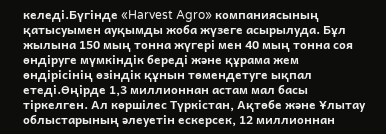келеді.Бүгінде «Harvest Agro» компаниясының қатысуымен ауқымды жоба жүзеге асырылуда. Бұл жылына 150 мың тонна жүгері мен 40 мың тонна соя өндіруге мүмкіндік береді және құрама жем өндірісінің өзіндік құнын төмендетуге ықпал етеді.Өңірде 1,3 миллионнан астам мал басы тіркелген. Ал көршілес Түркістан, Ақтөбе және Ұлытау облыстарының әлеуетін ескерсек, 12 миллионнан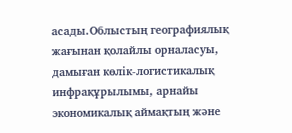асады.Облыстың географиялық жағынан қолайлы орналасуы, дамыған көлік-логистикалық инфрақұрылымы, арнайы экономикалық аймақтың және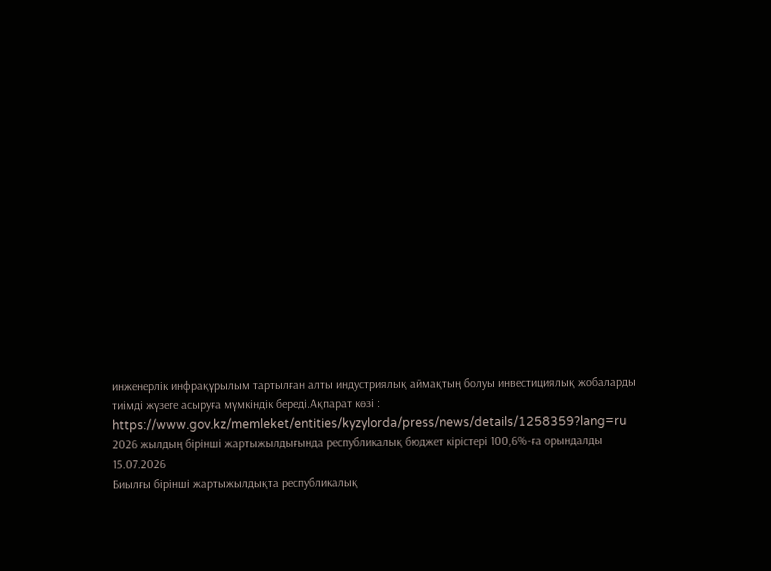инженерлік инфрақұрылым тартылған алты индустриялық аймақтың болуы инвестициялық жобаларды тиімді жүзеге асыруға мүмкіндік береді.Ақпарат көзі : https://www.gov.kz/memleket/entities/kyzylorda/press/news/details/1258359?lang=ru
2026 жылдың бірінші жартыжылдығында республикалық бюджет кірістері 100,6%-ға орындалды 15.07.2026
Биылғы бірінші жартыжылдықта республикалық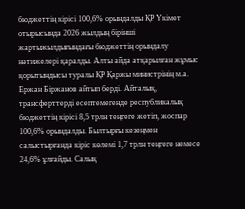бюджеттің кірісі 100,6% орындалды ҚР Үкімет отырысында 2026 жылдың бірінші жартыжылдығындағы бюджеттің орындалу нәтижелері қаралды. Алты айда атқарылған жұмыс қорытындысы туралы ҚР Қаржы министрінің м.а. Ержан Біржанов айтып берді. Айталық, трансферттерді есептемегенде республикалық бюджеттің кірісі 8,5 трлн теңгеге жетіп, жоспар 100,6% орындалды. Былтырғы кезеңмен салыстырғанда кіріс көлемі 1,7 трлн теңгеге немесе 24,6% ұлғайды. Салық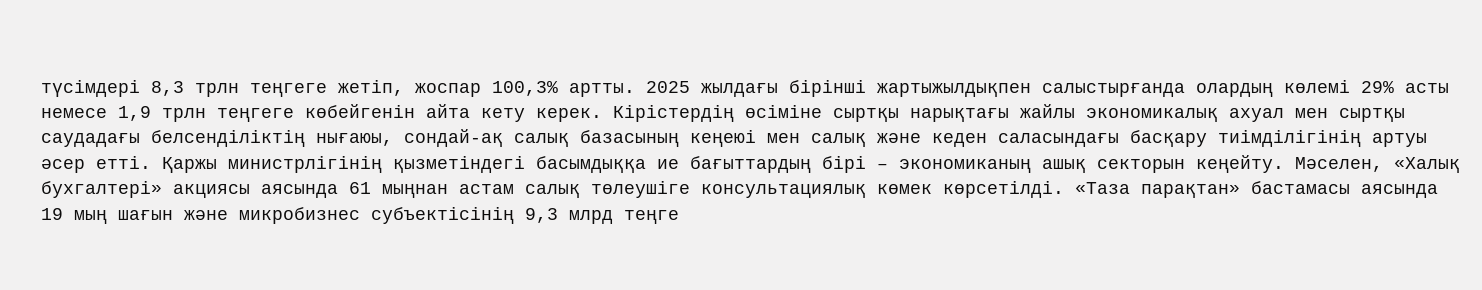түсімдері 8,3 трлн теңгеге жетіп, жоспар 100,3% артты. 2025 жылдағы бірінші жартыжылдықпен салыстырғанда олардың көлемі 29% асты немесе 1,9 трлн теңгеге көбейгенін айта кету керек. Кірістердің өсіміне сыртқы нарықтағы жайлы экономикалық ахуал мен сыртқы саудадағы белсенділіктің нығаюы, сондай-ақ салық базасының кеңеюі мен салық және кеден саласындағы басқару тиімділігінің артуы әсер етті. Қаржы министрлігінің қызметіндегі басымдыққа ие бағыттардың бірі – экономиканың ашық секторын кеңейту. Мәселен, «Халық бухгалтері» акциясы аясында 61 мыңнан астам салық төлеушіге консультациялық көмек көрсетілді. «Таза парақтан» бастамасы аясында 19 мың шағын және микробизнес субъектісінің 9,3 млрд теңге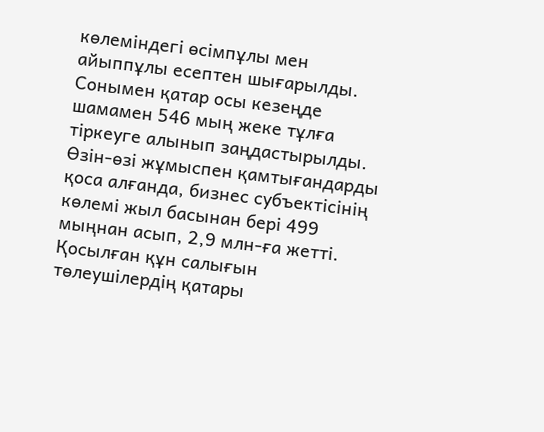көлеміндегі өсімпұлы мен айыппұлы есептен шығарылды. Сонымен қатар осы кезеңде шамамен 546 мың жеке тұлға тіркеуге алынып заңдастырылды. Өзін-өзі жұмыспен қамтығандарды қоса алғанда, бизнес субъектісінің көлемі жыл басынан бері 499 мыңнан асып, 2,9 млн-ға жетті. Қосылған құн салығын төлеушілердің қатары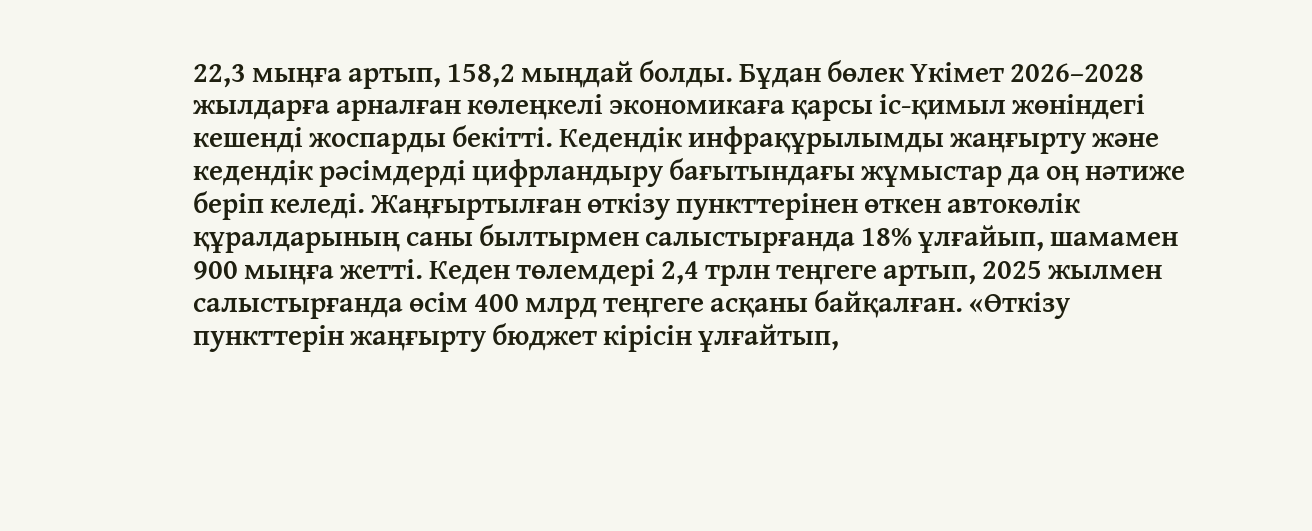22,3 мыңға артып, 158,2 мыңдай болды. Бұдан бөлек Үкімет 2026–2028 жылдарға арналған көлеңкелі экономикаға қарсы іс-қимыл жөніндегі кешенді жоспарды бекітті. Кедендік инфрақұрылымды жаңғырту және кедендік рәсімдерді цифрландыру бағытындағы жұмыстар да оң нәтиже беріп келеді. Жаңғыртылған өткізу пункттерінен өткен автокөлік құралдарының саны былтырмен салыстырғанда 18% ұлғайып, шамамен 900 мыңға жетті. Кеден төлемдері 2,4 трлн теңгеге артып, 2025 жылмен салыстырғанда өсім 400 млрд теңгеге асқаны байқалған. «Өткізу пункттерін жаңғырту бюджет кірісін ұлғайтып,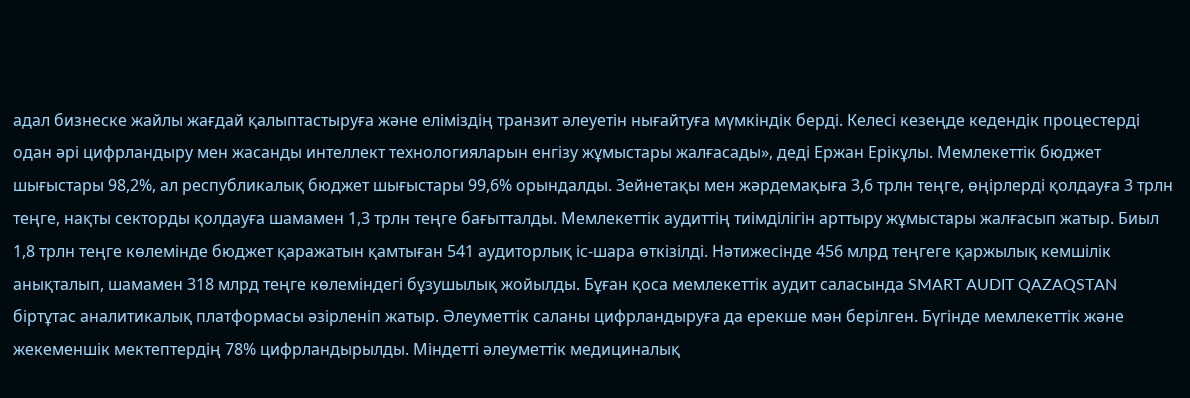адал бизнеске жайлы жағдай қалыптастыруға және еліміздің транзит әлеуетін нығайтуға мүмкіндік берді. Келесі кезеңде кедендік процестерді одан әрі цифрландыру мен жасанды интеллект технологияларын енгізу жұмыстары жалғасады», деді Ержан Ерікұлы. Мемлекеттік бюджет шығыстары 98,2%, ал республикалық бюджет шығыстары 99,6% орындалды. Зейнетақы мен жәрдемақыға 3,6 трлн теңге, өңірлерді қолдауға 3 трлн теңге, нақты секторды қолдауға шамамен 1,3 трлн теңге бағытталды. Мемлекеттік аудиттің тиімділігін арттыру жұмыстары жалғасып жатыр. Биыл 1,8 трлн теңге көлемінде бюджет қаражатын қамтыған 541 аудиторлық іс-шара өткізілді. Нәтижесінде 456 млрд теңгеге қаржылық кемшілік анықталып, шамамен 318 млрд теңге көлеміндегі бұзушылық жойылды. Бұған қоса мемлекеттік аудит саласында SMART AUDIT QAZAQSTAN біртұтас аналитикалық платформасы әзірленіп жатыр. Әлеуметтік саланы цифрландыруға да ерекше мән берілген. Бүгінде мемлекеттік және жекеменшік мектептердің 78% цифрландырылды. Міндетті әлеуметтік медициналық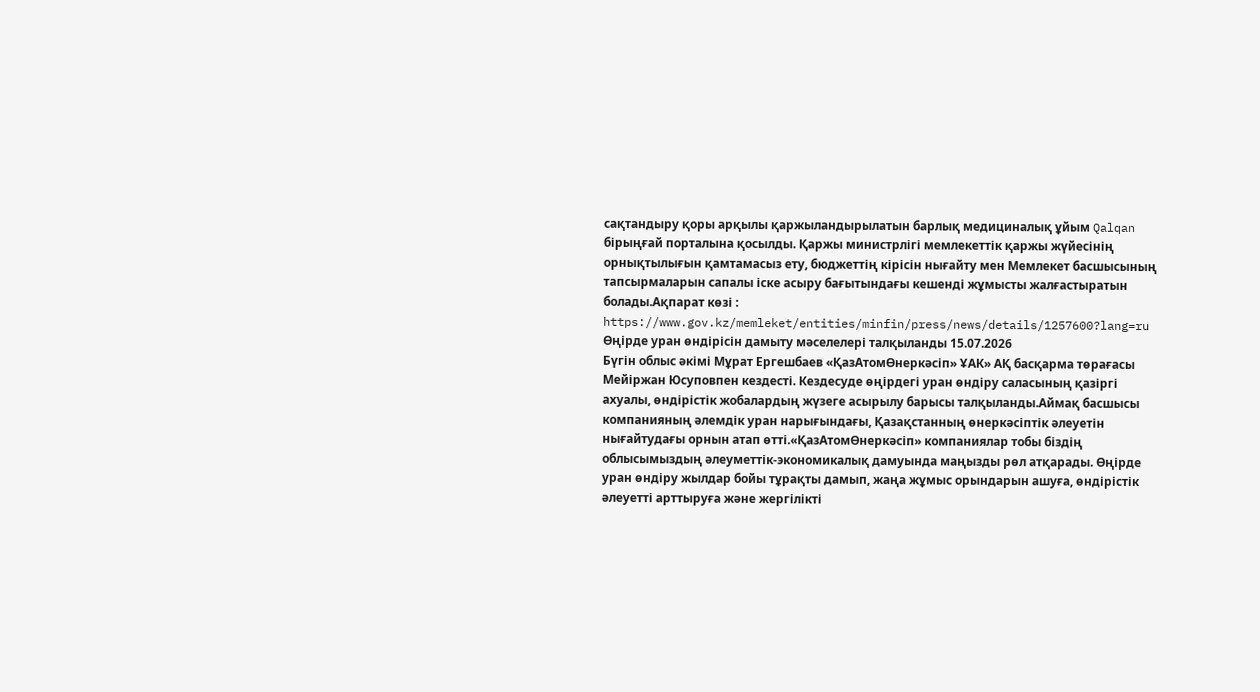сақтандыру қоры арқылы қаржыландырылатын барлық медициналық ұйым Qalqan бірыңғай порталына қосылды. Қаржы министрлігі мемлекеттік қаржы жүйесінің орнықтылығын қамтамасыз ету, бюджеттің кірісін нығайту мен Мемлекет басшысының тапсырмаларын сапалы іске асыру бағытындағы кешенді жұмысты жалғастыратын болады.Ақпарат көзі : https://www.gov.kz/memleket/entities/minfin/press/news/details/1257600?lang=ru
Өңірде уран өндірісін дамыту мәселелері талқыланды 15.07.2026
Бүгін облыс әкімі Мұрат Ергешбаев «ҚазАтомӨнеркәсіп» ҰАК» АҚ басқарма төрағасы Мейіржан Юсуповпен кездесті. Кездесуде өңірдегі уран өндіру саласының қазіргі ахуалы, өндірістік жобалардың жүзеге асырылу барысы талқыланды.Аймақ басшысы компанияның әлемдік уран нарығындағы, Қазақстанның өнеркәсіптік әлеуетін нығайтудағы орнын атап өтті.«ҚазАтомӨнеркәсіп» компаниялар тобы біздің облысымыздың әлеуметтік-экономикалық дамуында маңызды рөл атқарады. Өңірде уран өндіру жылдар бойы тұрақты дамып, жаңа жұмыс орындарын ашуға, өндірістік әлеуетті арттыруға және жергілікті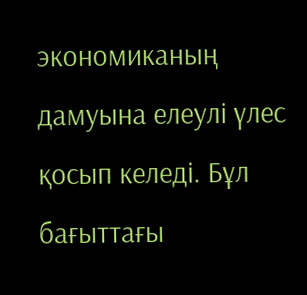экономиканың дамуына елеулі үлес қосып келеді. Бұл бағыттағы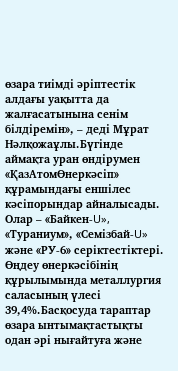өзара тиімді әріптестік алдағы уақытта да жалғасатынына сенім білдіремін», – деді Мұрат Нәлқожаұлы.Бүгінде аймақта уран өндірумен «ҚазАтомӨнеркәсіп» құрамындағы еншілес кәсіпорындар айналысады. Олар – «Байкен-U», «Тураниум», «Семізбай-U» және «РУ-6» серіктестіктері. Өңдеу өнеркәсібінің құрылымында металлургия саласының үлесі 39,4%.Басқосуда тараптар өзара ынтымақтастықты одан әрі нығайтуға және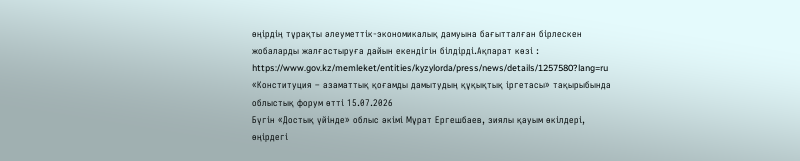өңірдің тұрақты әлеуметтік-экономикалық дамуына бағытталған бірлескен жобаларды жалғастыруға дайын екендігін білдірді.Ақпарат көзі : https://www.gov.kz/memleket/entities/kyzylorda/press/news/details/1257580?lang=ru
«Конституция – азаматтық қоғамды дамытудың құқықтық іргетасы» тақырыбында облыстық форум өтті 15.07.2026
Бүгін «Достық үйінде» облыс әкімі Мұрат Ергешбаев, зиялы қауым өкілдері, өңірдегі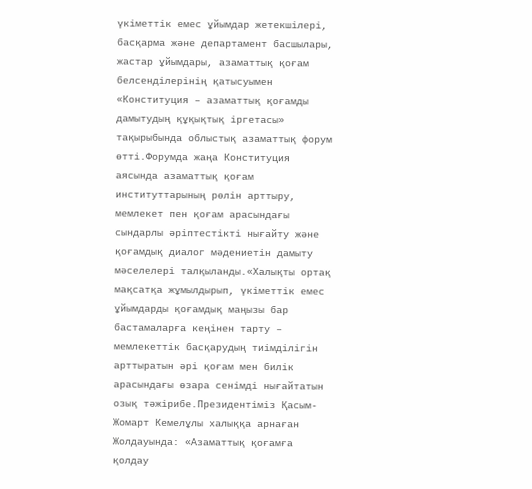үкіметтік емес ұйымдар жетекшілері, басқарма және департамент басшылары, жастар ұйымдары, азаматтық қоғам белсенділерінің қатысуымен «Конституция – азаматтық қоғамды дамытудың құқықтық іргетасы» тақырыбында облыстық азаматтық форум өтті.Форумда жаңа Конституция аясында азаматтық қоғам институттарының рөлін арттыру, мемлекет пен қоғам арасындағы сындарлы әріптестікті нығайту және қоғамдық диалог мәдениетін дамыту мәселелері талқыланды.«Халықты ортақ мақсатқа жұмылдырып, үкіметтік емес ұйымдарды қоғамдық маңызы бар бастамаларға кеңінен тарту – мемлекеттік басқарудың тиімділігін арттыратын әрі қоғам мен билік арасындағы өзара сенімді нығайтатын озық тәжірибе.Президентіміз Қасым-Жомарт Кемелұлы халыққа арнаған Жолдауында: «Азаматтық қоғамға қолдау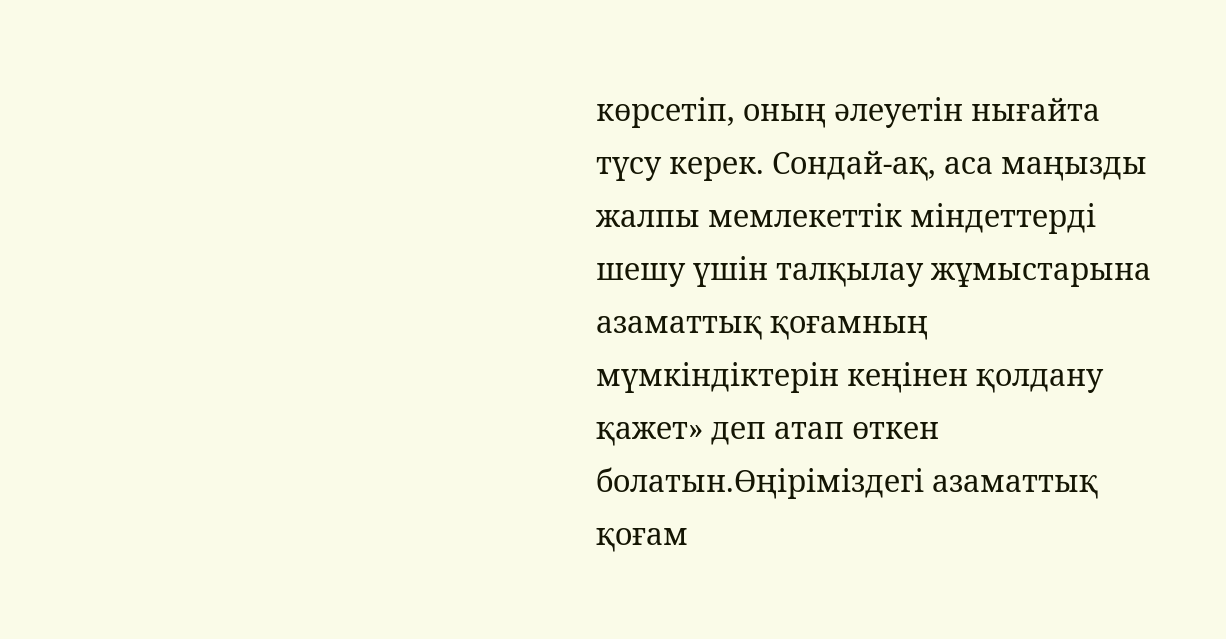көрсетіп, оның әлеуетін нығайта түсу керек. Сондай-ақ, аса маңызды жалпы мемлекеттік міндеттерді шешу үшін талқылау жұмыстарына азаматтық қоғамның мүмкіндіктерін кеңінен қолдану қажет» деп атап өткен болатын.Өңіріміздегі азаматтық қоғам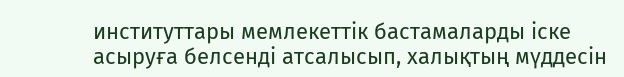институттары мемлекеттік бастамаларды іске асыруға белсенді атсалысып, халықтың мүддесін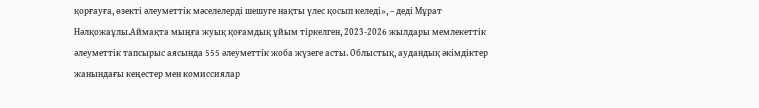қорғауға, өзекті әлеуметтік мәселелерді шешуге нақты үлес қосып келеді», – деді Мұрат Нәлқожаұлы.Аймақта мыңға жуық қоғамдық ұйым тіркелген, 2023-2026 жылдары мемлекеттік әлеуметтік тапсырыс аясында 555 әлеуметтік жоба жүзеге асты. Облыстық, аудандық әкімдіктер жанындағы кеңестер мен комиссиялар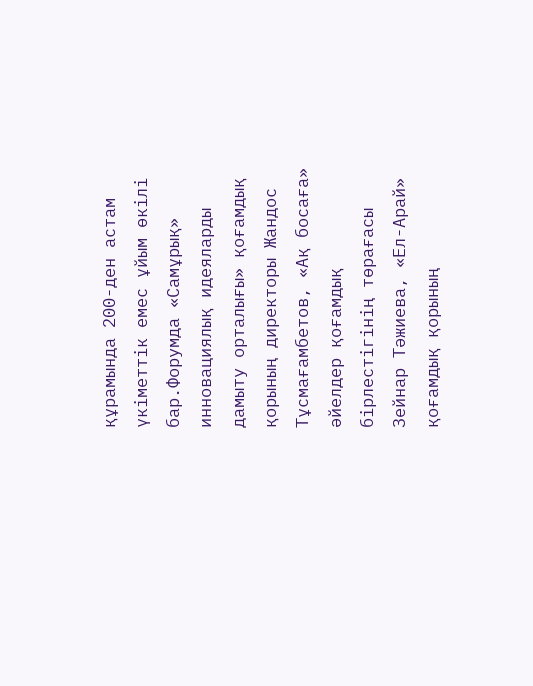құрамында 200-ден астам үкіметтік емес ұйым өкілі бар.Форумда «Самұрық» инновациялық идеяларды дамыту орталығы» қоғамдық қорының директоры Жандос Тұсмағамбетов, «Ақ босаға» әйелдер қоғамдық бірлестігінің төрағасы Зейнар Тәжиева, «Ел-Арай» қоғамдық қорының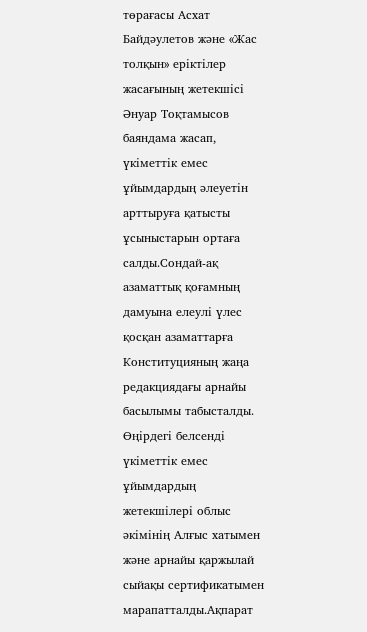төрағасы Асхат Байдәулетов және «Жас толқын» еріктілер жасағының жетекшісі Әнуар Тоқтамысов баяндама жасап, үкіметтік емес ұйымдардың әлеуетін арттыруға қатысты ұсыныстарын ортаға салды.Сондай-ақ азаматтық қоғамның дамуына елеулі үлес қосқан азаматтарға Конституцияның жаңа редакциядағы арнайы басылымы табысталды. Өңірдегі белсенді үкіметтік емес ұйымдардың жетекшілері облыс әкімінің Алғыс хатымен және арнайы қаржылай сыйақы сертификатымен марапатталды.Ақпарат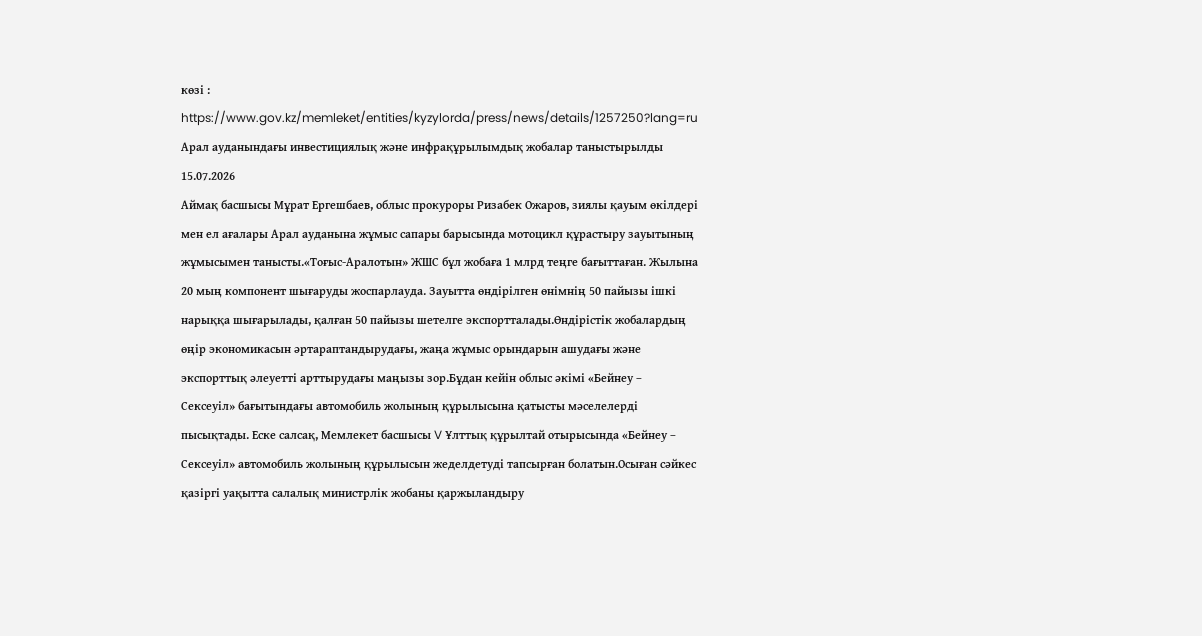көзі : https://www.gov.kz/memleket/entities/kyzylorda/press/news/details/1257250?lang=ru
Арал ауданындағы инвестициялық және инфрақұрылымдық жобалар таныстырылды 15.07.2026
Аймақ басшысы Мұрат Ергешбаев, облыс прокуроры Ризабек Ожаров, зиялы қауым өкілдері мен ел ағалары Арал ауданына жұмыс сапары барысында мотоцикл құрастыру зауытының жұмысымен танысты.«Тоғыс-Аралотын» ЖШС бұл жобаға 1 млрд теңге бағыттаған. Жылына 20 мың компонент шығаруды жоспарлауда. Зауытта өндірілген өнімнің 50 пайызы ішкі нарыққа шығарылады, қалған 50 пайызы шетелге экспортталады.Өндірістік жобалардың өңір экономикасын әртараптандырудағы, жаңа жұмыс орындарын ашудағы және экспорттық әлеуетті арттырудағы маңызы зор.Бұдан кейін облыс әкімі «Бейнеу – Сексеуіл» бағытындағы автомобиль жолының құрылысына қатысты мәселелерді пысықтады. Еске салсақ, Мемлекет басшысы V Ұлттық құрылтай отырысында «Бейнеу – Сексеуіл» автомобиль жолының құрылысын жеделдетуді тапсырған болатын.Осыған сәйкес қазіргі уақытта салалық министрлік жобаны қаржыландыру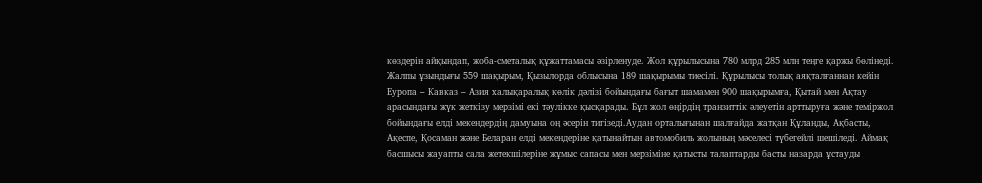көздерін айқындап, жоба-сметалық құжаттамасы әзірленуде. Жол құрылысына 780 млрд 285 млн теңге қаржы бөлінеді. Жалпы ұзындығы 559 шақырым, Қызылорда облысына 189 шақырымы тиесілі. Құрылысы толық аяқталғаннан кейін Еуропа – Кавказ – Азия халықаралық көлік дәлізі бойындағы бағыт шамамен 900 шақырымға, Қытай мен Ақтау арасындағы жүк жеткізу мерзімі екі тәулікке қысқарады. Бұл жол өңірдің транзиттік әлеуетін арттыруға және теміржол бойындағы елді мекендердің дамуына оң әсерін тигізеді.Аудан орталығынан шалғайда жатқан Құланды, Ақбасты, Ақеспе, Қосаман және Беларан елді мекендеріне қатынайтын автомобиль жолының мәселесі түбегейлі шешіледі. Аймақ басшысы жауапты сала жетекшілеріне жұмыс сапасы мен мерзіміне қатысты талаптарды басты назарда ұстауды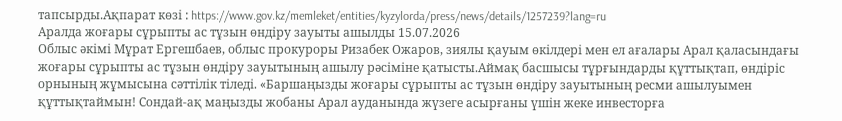тапсырды.Ақпарат көзі : https://www.gov.kz/memleket/entities/kyzylorda/press/news/details/1257239?lang=ru
Аралда жоғары сұрыпты ас тұзын өндіру зауыты ашылды 15.07.2026
Облыс әкімі Мұрат Ергешбаев, облыс прокуроры Ризабек Ожаров, зиялы қауым өкілдері мен ел ағалары Арал қаласындағы жоғары сұрыпты ас тұзын өндіру зауытының ашылу рәсіміне қатысты.Аймақ басшысы тұрғындарды құттықтап, өндіріс орнының жұмысына сәттілік тіледі. «Баршаңызды жоғары сұрыпты ас тұзын өндіру зауытының ресми ашылуымен құттықтаймын! Сондай-ақ маңызды жобаны Арал ауданында жүзеге асырғаны үшін жеке инвесторға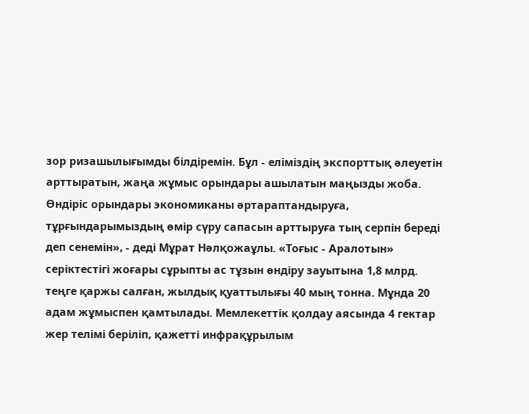зор ризашылығымды білдіремін. Бұл - еліміздің экспорттық әлеуетін арттыратын, жаңа жұмыс орындары ашылатын маңызды жоба. Өндіріс орындары экономиканы әртараптандыруға, тұрғындарымыздың өмір сүру сапасын арттыруға тың серпін береді деп сенемін», - деді Мұрат Нәлқожаұлы. «Тоғыс - Аралотын» серіктестігі жоғары сұрыпты ас тұзын өндіру зауытына 1,8 млрд. теңге қаржы салған, жылдық қуаттылығы 40 мың тонна. Мұнда 20 адам жұмыспен қамтылады. Мемлекеттік қолдау аясында 4 гектар жер телімі беріліп, қажетті инфрақұрылым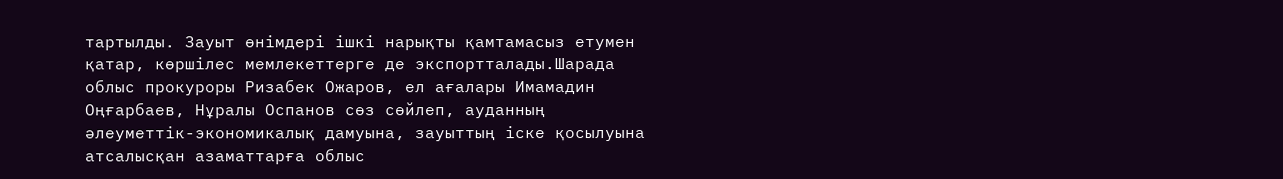тартылды. Зауыт өнімдері ішкі нарықты қамтамасыз етумен қатар, көршілес мемлекеттерге де экспортталады.Шарада облыс прокуроры Ризабек Ожаров, ел ағалары Имамадин Оңғарбаев, Нұралы Оспанов сөз сөйлеп, ауданның әлеуметтік-экономикалық дамуына, зауыттың іске қосылуына атсалысқан азаматтарға облыс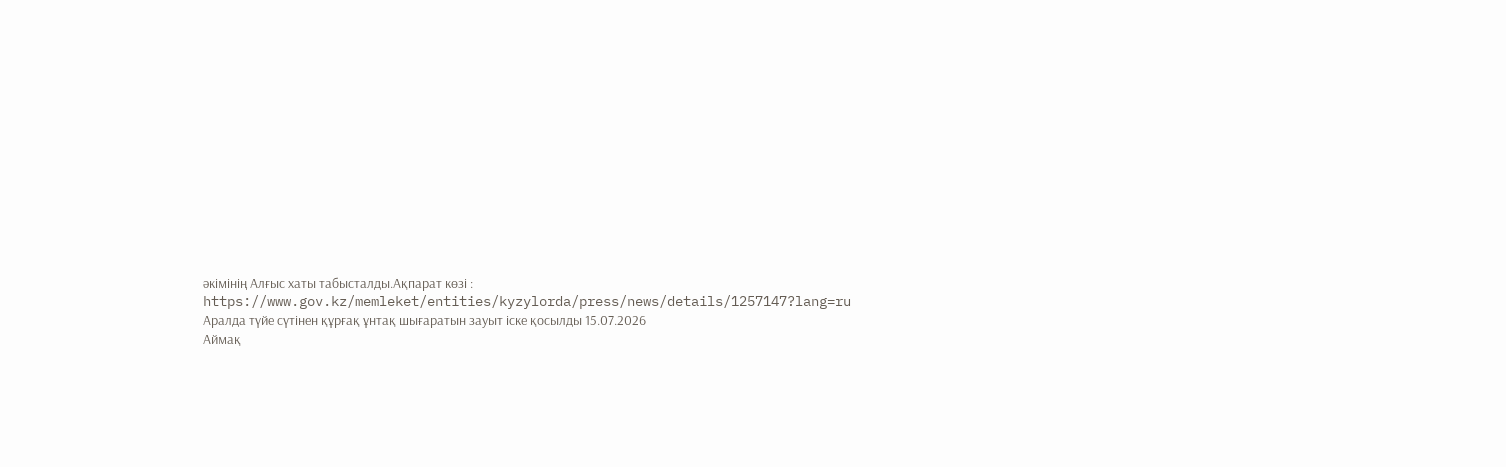әкімінің Алғыс хаты табысталды.Ақпарат көзі : https://www.gov.kz/memleket/entities/kyzylorda/press/news/details/1257147?lang=ru
Аралда түйе сүтінен құрғақ ұнтақ шығаратын зауыт іске қосылды 15.07.2026
Аймақ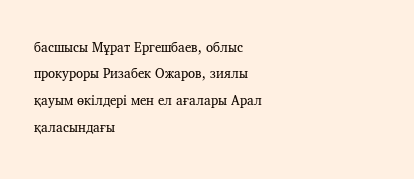басшысы Мұрат Ергешбаев, облыс прокуроры Ризабек Ожаров, зиялы қауым өкілдері мен ел ағалары Арал қаласындағы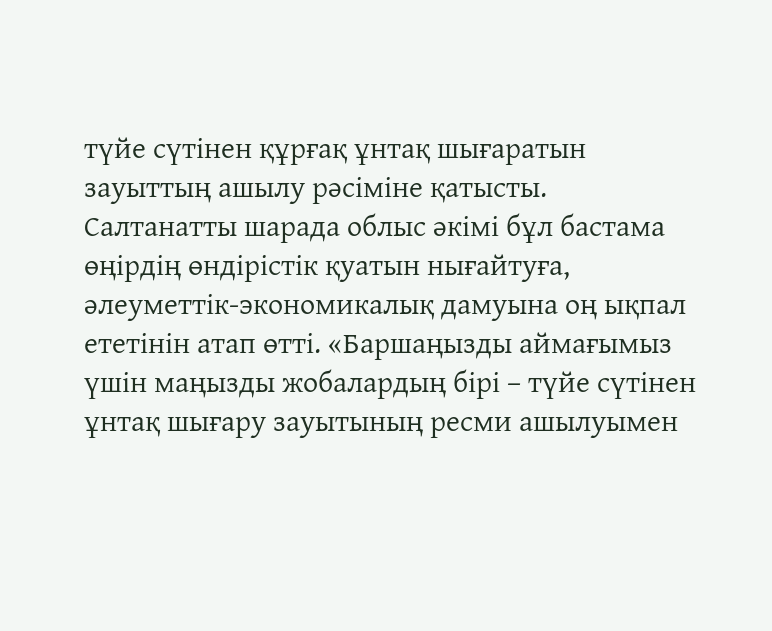түйе сүтінен құрғақ ұнтақ шығаратын зауыттың ашылу рәсіміне қатысты. Салтанатты шарада облыс әкімі бұл бастама өңірдің өндірістік қуатын нығайтуға, әлеуметтік-экономикалық дамуына оң ықпал ететінін атап өтті. «Баршаңызды аймағымыз үшін маңызды жобалардың бірі – түйе сүтінен ұнтақ шығару зауытының ресми ашылуымен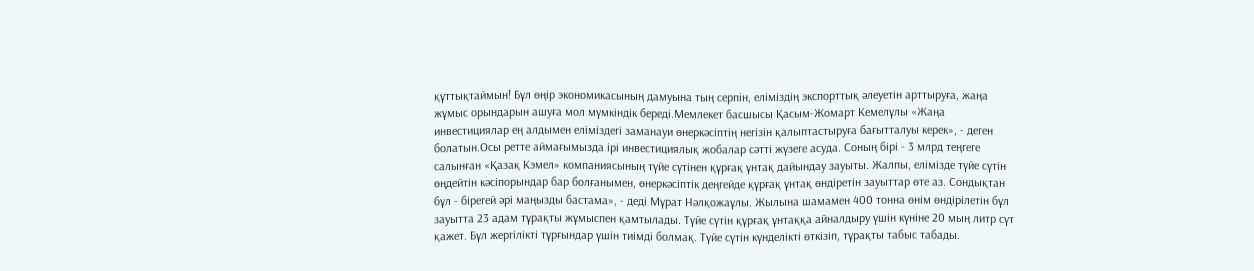құттықтаймын! Бұл өңір экономикасының дамуына тың серпін, еліміздің экспорттық әлеуетін арттыруға, жаңа жұмыс орындарын ашуға мол мүмкіндік береді.Мемлекет басшысы Қасым-Жомарт Кемелұлы «Жаңа инвестициялар ең алдымен еліміздегі заманауи өнеркәсіптің негізін қалыптастыруға бағытталуы керек», - деген болатын.Осы ретте аймағымызда ірі инвестициялық жобалар сәтті жүзеге асуда. Соның бірі - 3 млрд теңгеге салынған «Қазақ Кэмел» компаниясының түйе сүтінен құрғақ ұнтақ дайындау зауыты. Жалпы, елімізде түйе сүтін өңдейтін кәсіпорындар бар болғанымен, өнеркәсіптік деңгейде құрғақ ұнтақ өндіретін зауыттар өте аз. Сондықтан бұл - бірегей әрі маңызды бастама», - деді Мұрат Нәлқожаұлы. Жылына шамамен 400 тонна өнім өндірілетін бұл зауытта 23 адам тұрақты жұмыспен қамтылады. Түйе сүтін құрғақ ұнтаққа айналдыру үшін күніне 20 мың литр сүт қажет. Бұл жергілікті тұрғындар үшін тиімді болмақ. Түйе сүтін күнделікті өткізіп, тұрақты табыс табады.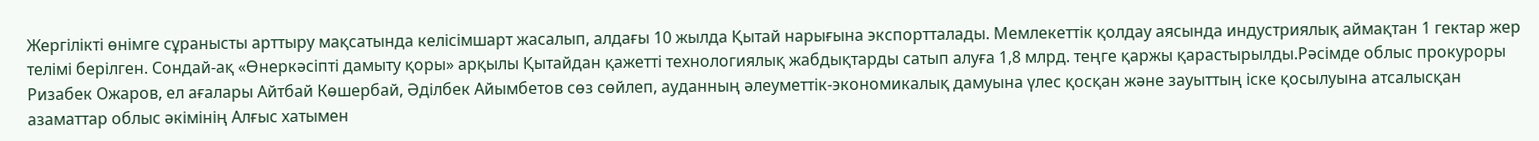Жергілікті өнімге сұранысты арттыру мақсатында келісімшарт жасалып, алдағы 10 жылда Қытай нарығына экспортталады. Мемлекеттік қолдау аясында индустриялық аймақтан 1 гектар жер телімі берілген. Сондай-ақ «Өнеркәсіпті дамыту қоры» арқылы Қытайдан қажетті технологиялық жабдықтарды сатып алуға 1,8 млрд. теңге қаржы қарастырылды.Рәсімде облыс прокуроры Ризабек Ожаров, ел ағалары Айтбай Көшербай, Әділбек Айымбетов сөз сөйлеп, ауданның әлеуметтік-экономикалық дамуына үлес қосқан және зауыттың іске қосылуына атсалысқан азаматтар облыс әкімінің Алғыс хатымен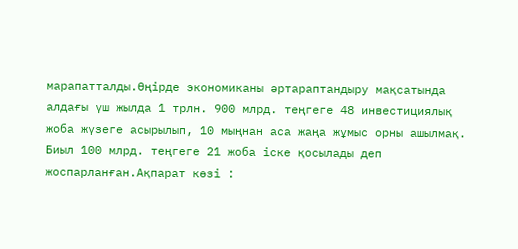марапатталды.Өңірде экономиканы әртараптандыру мақсатында алдағы үш жылда 1 трлн. 900 млрд. теңгеге 48 инвестициялық жоба жүзеге асырылып, 10 мыңнан аса жаңа жұмыс орны ашылмақ. Биыл 100 млрд. теңгеге 21 жоба іске қосылады деп жоспарланған.Ақпарат көзі :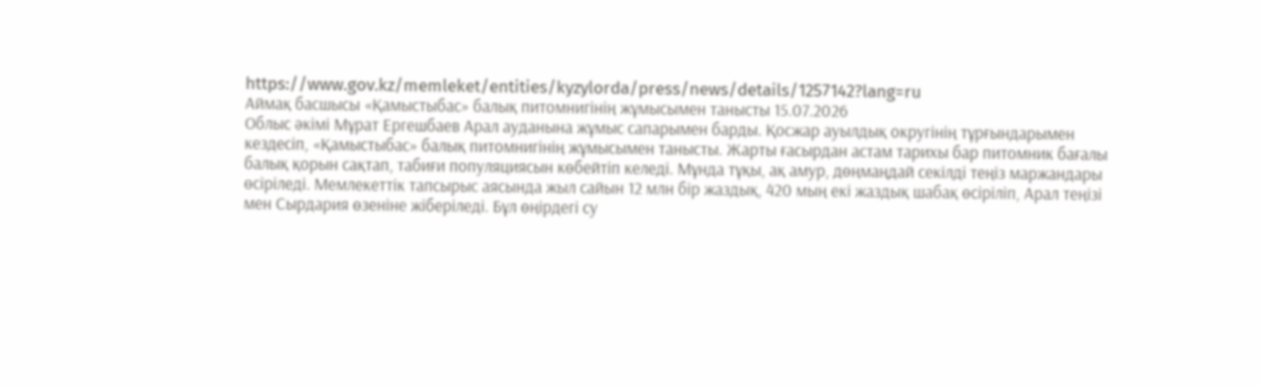https://www.gov.kz/memleket/entities/kyzylorda/press/news/details/1257142?lang=ru
Аймақ басшысы «Қамыстыбас» балық питомнигінің жұмысымен танысты 15.07.2026
Облыс әкімі Мұрат Ергешбаев Арал ауданына жұмыс сапарымен барды. Қосжар ауылдық округінің тұрғындарымен кездесіп, «Қамыстыбас» балық питомнигінің жұмысымен танысты. Жарты ғасырдан астам тарихы бар питомник бағалы балық қорын сақтап, табиғи популяциясын көбейтіп келеді. Мұнда тұқы, ақ амур, дөңмаңдай секілді теңіз маржандары өсіріледі. Мемлекеттік тапсырыс аясында жыл сайын 12 млн бір жаздық, 420 мың екі жаздық шабақ өсіріліп, Арал теңізі мен Сырдария өзеніне жіберіледі. Бұл өңірдегі су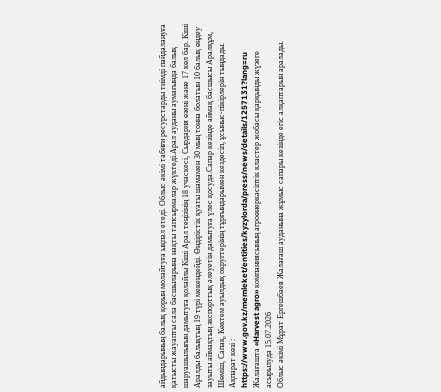айдындарының балық қорын молайтуға ықпал етеді. Облыс әкімі табиғи ресурстарды тиімді пайдалануға қатысты жауапты сала басшыларына нақты тапсырмалар жүктеді.Арал ауданы аумағында балық шаруашылығын дамытуға қолайлы Кіші Арал теңізінің 18 учаскесі, Сырдария өзені және 17 көл бар. Кіші Аралды балықтың 19 түрі мекендейді. Өндірістік қуаты шамамен 30 мың тонна болатын 10 балық өңдеу зауыты аймақтың экспорттық әлеуетін дамытуға үлес қосуда.Сапар кезінде аймақ басшысы Аралқұм, Шөміш, Сапақ, Көктем ауылдық округтерінің тұрғындарымен кездесіп, ұсыныс-пікірлерін тыңдады. Ақпарат көзі : https://www.gov.kz/memleket/entities/kyzylorda/press/news/details/1257131?lang=ru
Жалағашта «Harvest agro» компаниясының агроөнеркәсіптік кластер жобасы қарқынды жүзеге асырылуда 15.07.2026
Облыс әкімі Мұрат Ергешбаев Жалағаш ауданына жұмыс сапары кезінде егіс алқаптарын аралады.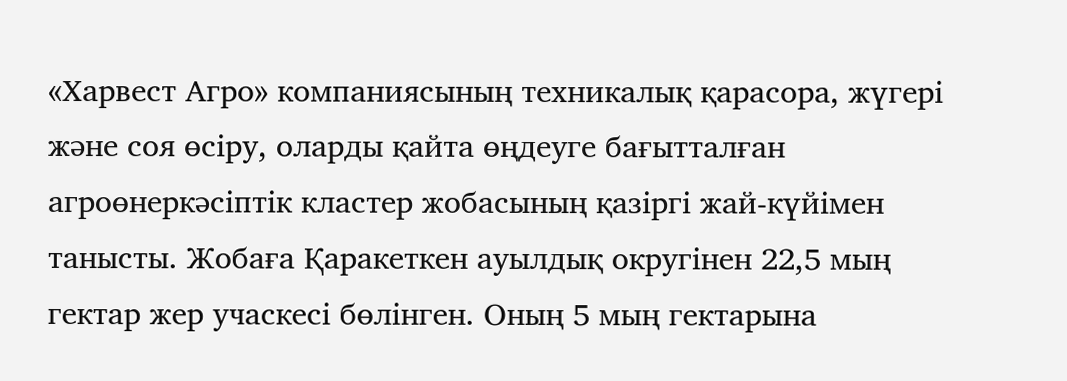«Харвест Агро» компаниясының техникалық қарасора, жүгері және соя өсіру, оларды қайта өңдеуге бағытталған агроөнеркәсіптік кластер жобасының қазіргі жай-күйімен танысты. Жобаға Қаракеткен ауылдық округінен 22,5 мың гектар жер учаскесі бөлінген. Оның 5 мың гектарына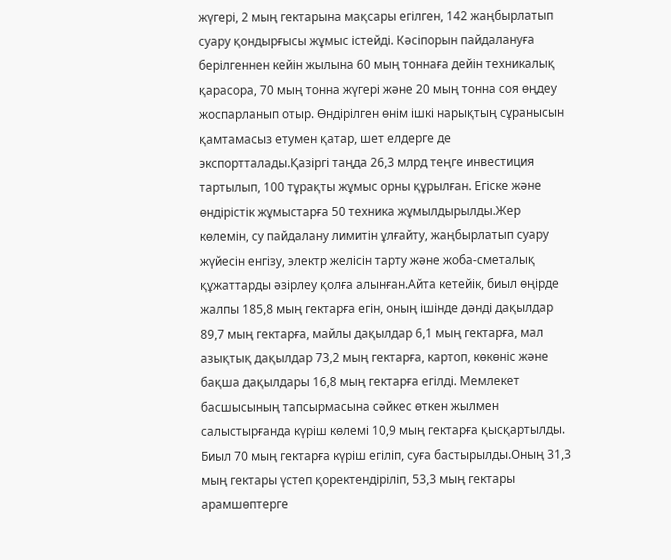жүгері, 2 мың гектарына мақсары егілген, 142 жаңбырлатып суару қондырғысы жұмыс істейді. Кәсіпорын пайдалануға берілгеннен кейін жылына 60 мың тоннаға дейін техникалық қарасора, 70 мың тонна жүгері және 20 мың тонна соя өңдеу жоспарланып отыр. Өндірілген өнім ішкі нарықтың сұранысын қамтамасыз етумен қатар, шет елдерге де экспортталады.Қазіргі таңда 26,3 млрд теңге инвестиция тартылып, 100 тұрақты жұмыс орны құрылған. Егіске және өндірістік жұмыстарға 50 техника жұмылдырылды.Жер көлемін, су пайдалану лимитін ұлғайту, жаңбырлатып суару жүйесін енгізу, электр желісін тарту және жоба-сметалық құжаттарды әзірлеу қолға алынған.Айта кетейік, биыл өңірде жалпы 185,8 мың гектарға егін, оның ішінде дәнді дақылдар 89,7 мың гектарға, майлы дақылдар 6,1 мың гектарға, мал азықтық дақылдар 73,2 мың гектарға, картоп, көкөніс және бақша дақылдары 16,8 мың гектарға егілді. Мемлекет басшысының тапсырмасына сәйкес өткен жылмен салыстырғанда күріш көлемі 10,9 мың гектарға қысқартылды. Биыл 70 мың гектарға күріш егіліп, суға бастырылды.Оның 31,3 мың гектары үстеп қоректендіріліп, 53,3 мың гектары арамшөптерге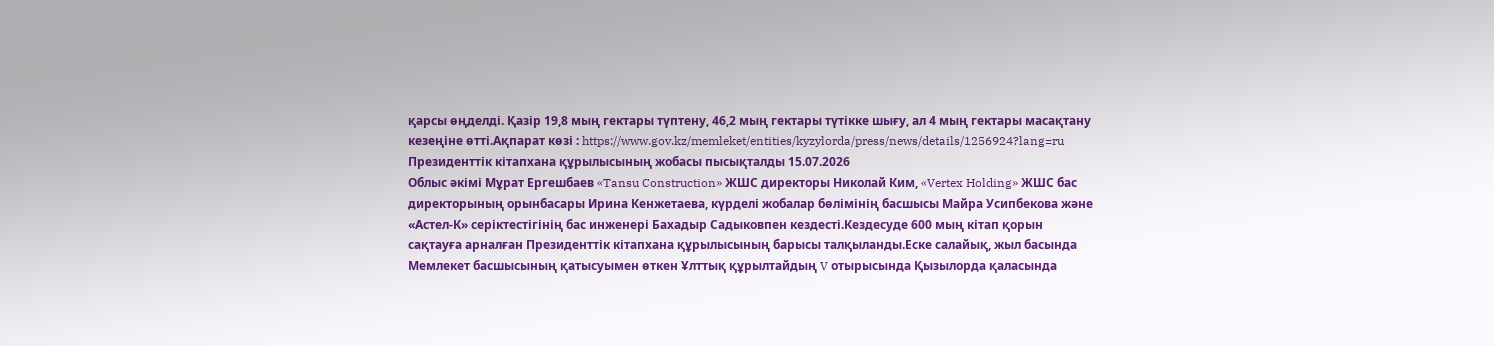қарсы өңделді. Қазір 19,8 мың гектары түптену, 46,2 мың гектары түтікке шығу, ал 4 мың гектары масақтану кезеңіне өтті.Ақпарат көзі : https://www.gov.kz/memleket/entities/kyzylorda/press/news/details/1256924?lang=ru
Президенттік кітапхана құрылысының жобасы пысықталды 15.07.2026
Облыс әкімі Мұрат Ергешбаев «Tansu Construction» ЖШС директоры Николай Ким, «Vertex Holding» ЖШС бас директорының орынбасары Ирина Кенжетаева, күрделі жобалар бөлімінің басшысы Майра Усипбекова және «Астел-К» серіктестігінің бас инженері Бахадыр Садыковпен кездесті.Кездесуде 600 мың кітап қорын сақтауға арналған Президенттік кітапхана құрылысының барысы талқыланды.Еске салайық, жыл басында Мемлекет басшысының қатысуымен өткен Ұлттық құрылтайдың V отырысында Қызылорда қаласында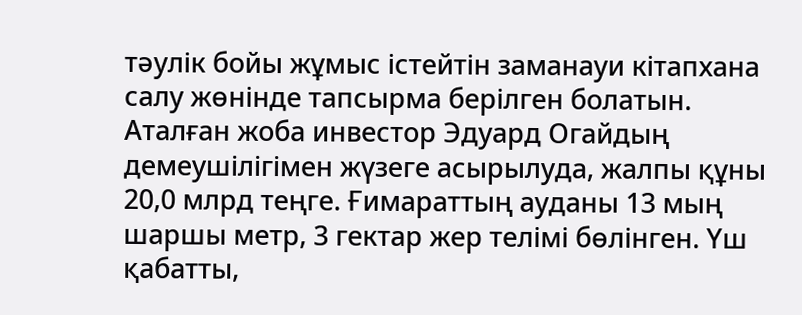тәулік бойы жұмыс істейтін заманауи кітапхана салу жөнінде тапсырма берілген болатын. Аталған жоба инвестор Эдуард Огайдың демеушілігімен жүзеге асырылуда, жалпы құны 20,0 млрд теңге. Ғимараттың ауданы 13 мың шаршы метр, 3 гектар жер телімі бөлінген. Үш қабатты,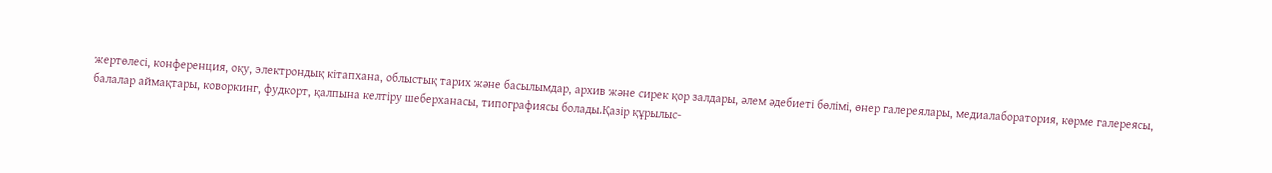жертөлесі, конференция, оқу, электрондық кітапхана, облыстық тарих және басылымдар, архив және сирек қор залдары, әлем әдебиеті бөлімі, өнер галереялары, медиалаборатория, көрме галереясы, балалар аймақтары, коворкинг, фудкорт, қалпына келтіру шеберханасы, типографиясы болады.Қазір құрылыс-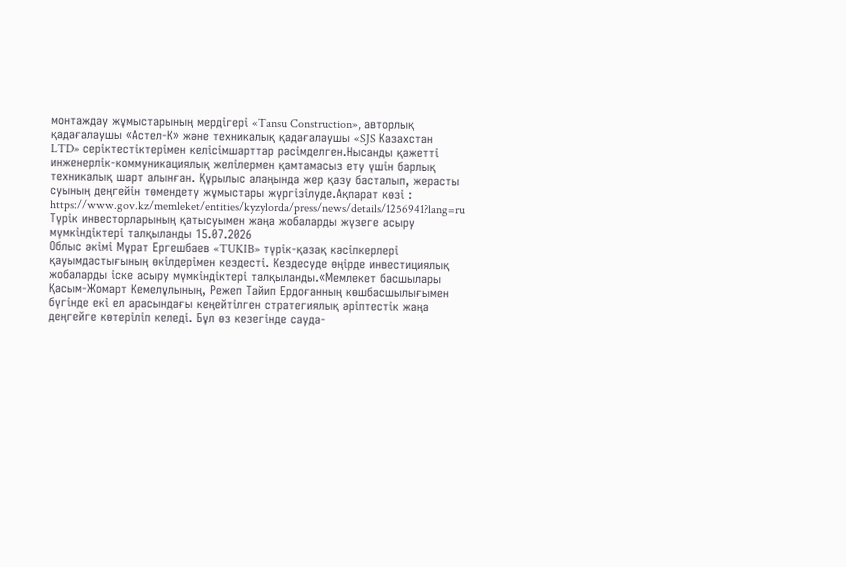монтаждау жұмыстарының мердігері «Tansu Construction», авторлық қадағалаушы «Астел-К» және техникалық қадағалаушы «SJS Казахстан LTD» серіктестіктерімен келісімшарттар рәсімделген.Нысанды қажетті инженерлік-коммуникациялық желілермен қамтамасыз ету үшін барлық техникалық шарт алынған. Құрылыс алаңында жер қазу басталып, жерасты суының деңгейін төмендету жұмыстары жүргізілуде.Ақпарат көзі : https://www.gov.kz/memleket/entities/kyzylorda/press/news/details/1256941?lang=ru
Түрік инвесторларының қатысуымен жаңа жобаларды жүзеге асыру мүмкіндіктері талқыланды 15.07.2026
Облыс әкімі Мұрат Ергешбаев «TUKIB» түрік-қазақ кәсіпкерлері қауымдастығының өкілдерімен кездесті. Кездесуде өңірде инвестициялық жобаларды іске асыру мүмкіндіктері талқыланды.«Мемлекет басшылары Қасым-Жомарт Кемелұлының, Режеп Тайип Ердоғанның көшбасшылығымен бүгінде екі ел арасындағы кеңейтілген стратегиялық әріптестік жаңа деңгейге көтеріліп келеді. Бұл өз кезегінде сауда-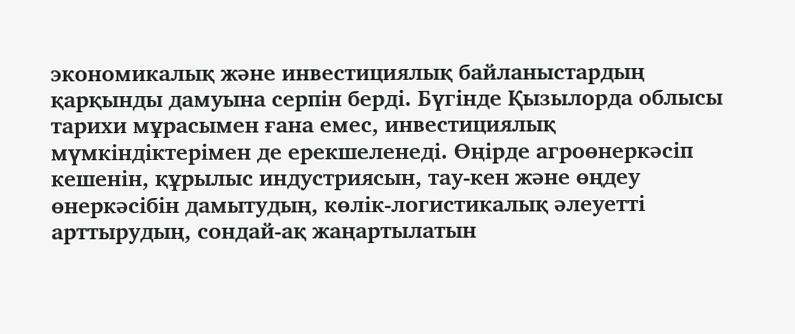экономикалық және инвестициялық байланыстардың қарқынды дамуына серпін берді. Бүгінде Қызылорда облысы тарихи мұрасымен ғана емес, инвестициялық мүмкіндіктерімен де ерекшеленеді. Өңірде агроөнеркәсіп кешенін, құрылыс индустриясын, тау-кен және өңдеу өнеркәсібін дамытудың, көлік-логистикалық әлеуетті арттырудың, сондай-ақ жаңартылатын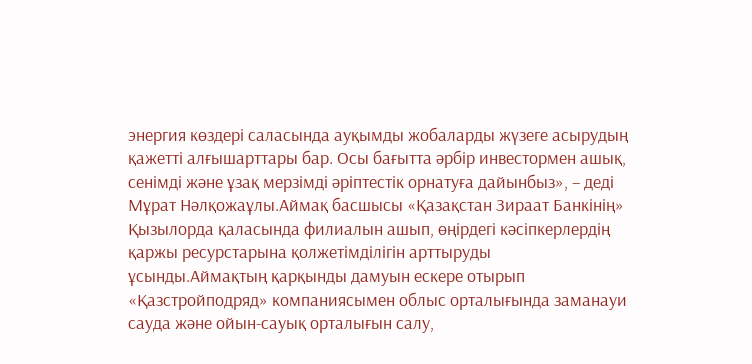энергия көздері саласында ауқымды жобаларды жүзеге асырудың қажетті алғышарттары бар. Осы бағытта әрбір инвестормен ашық, сенімді және ұзақ мерзімді әріптестік орнатуға дайынбыз», – деді Мұрат Нәлқожаұлы.Аймақ басшысы «Қазақстан Зираат Банкінің» Қызылорда қаласында филиалын ашып, өңірдегі кәсіпкерлердің қаржы ресурстарына қолжетімділігін арттыруды ұсынды.Аймақтың қарқынды дамуын ескере отырып «Қазстройподряд» компаниясымен облыс орталығында заманауи сауда және ойын-сауық орталығын салу,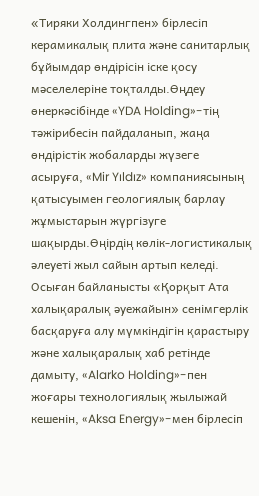«Тиряки Холдингпен» бірлесіп керамикалық плита және санитарлық бұйымдар өндірісін іске қосу мәселелеріне тоқталды.Өңдеу өнеркәсібінде «YDA Holding»-тің тәжірибесін пайдаланып, жаңа өндірістік жобаларды жүзеге асыруға, «Mir Yıldız» компаниясының қатысуымен геологиялық барлау жұмыстарын жүргізуге шақырды.Өңірдің көлік-логистикалық әлеуеті жыл сайын артып келеді. Осыған байланысты «Қорқыт Ата халықаралық әуежайын» сенімгерлік басқаруға алу мүмкіндігін қарастыру және халықаралық хаб ретінде дамыту, «Alarko Holding»-пен жоғары технологиялық жылыжай кешенін, «Aksa Energy»-мен бірлесіп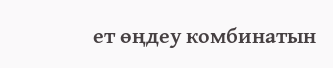ет өңдеу комбинатын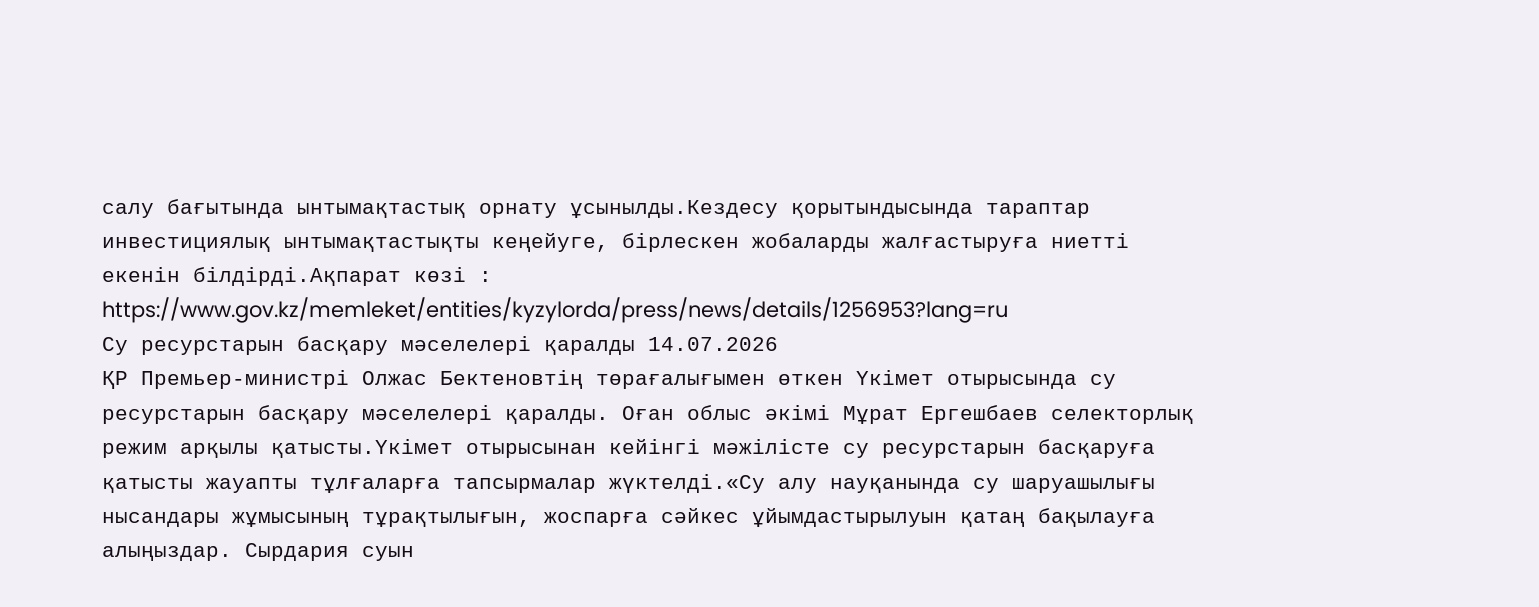салу бағытында ынтымақтастық орнату ұсынылды.Кездесу қорытындысында тараптар инвестициялық ынтымақтастықты кеңейуге, бірлескен жобаларды жалғастыруға ниетті екенін білдірді.Ақпарат көзі : https://www.gov.kz/memleket/entities/kyzylorda/press/news/details/1256953?lang=ru
Су ресурстарын басқару мәселелері қаралды 14.07.2026
ҚР Премьер-министрі Олжас Бектеновтің төрағалығымен өткен Үкімет отырысында су ресурстарын басқару мәселелері қаралды. Оған облыс әкімі Мұрат Ергешбаев селекторлық режим арқылы қатысты.Үкімет отырысынан кейінгі мәжілісте су ресурстарын басқаруға қатысты жауапты тұлғаларға тапсырмалар жүктелді.«Су алу науқанында су шаруашылығы нысандары жұмысының тұрақтылығын, жоспарға сәйкес ұйымдастырылуын қатаң бақылауға алыңыздар. Сырдария суын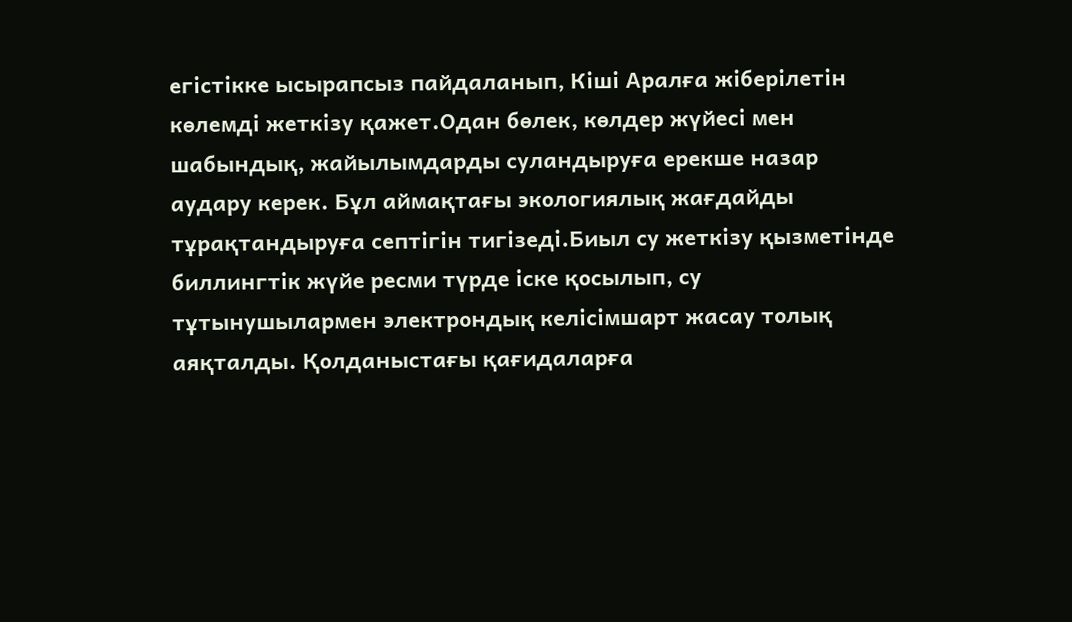егістікке ысырапсыз пайдаланып, Кіші Аралға жіберілетін көлемді жеткізу қажет.Одан бөлек, көлдер жүйесі мен шабындық, жайылымдарды суландыруға ерекше назар аудару керек. Бұл аймақтағы экологиялық жағдайды тұрақтандыруға септігін тигізеді.Биыл су жеткізу қызметінде биллингтік жүйе ресми түрде іске қосылып, су тұтынушылармен электрондық келісімшарт жасау толық аяқталды. Қолданыстағы қағидаларға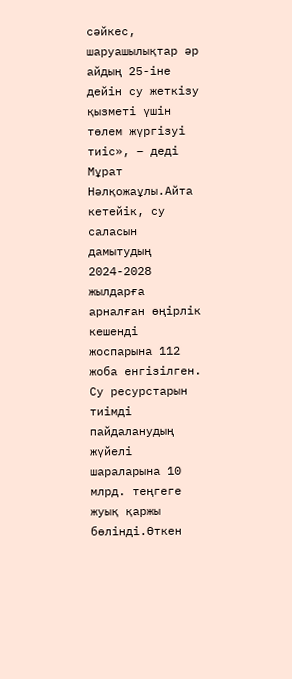сәйкес, шаруашылықтар әр айдың 25-іне дейін су жеткізу қызметі үшін төлем жүргізуі тиіс», – деді Мұрат Нәлқожаұлы.Айта кетейік, су саласын дамытудың 2024-2028 жылдарға арналған өңірлік кешенді жоспарына 112 жоба енгізілген. Су ресурстарын тиімді пайдаланудың жүйелі шараларына 10 млрд. теңгеге жуық қаржы бөлінді.Өткен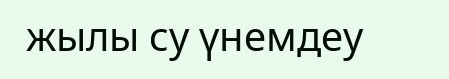жылы су үнемдеу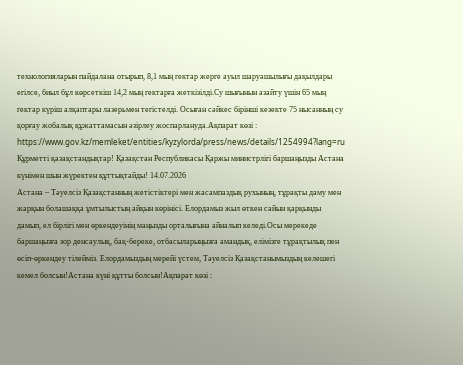технологияларын пайдалана отырып, 8,1 мың гектар жерге ауыл шаруашылығы дақылдары егілсе, биыл бұл көрсеткіш 14,2 мың гектарға жеткізілді.Су шығынын азайту үшін 65 мың гектар күріш алқаптары лазерьмен тегістелді. Осыған сәйкес бірінші кезекте 75 нысанның су қорғау жобалық құжаттамасын әзірлеу жоспарлануда.Ақпарат көзі : https://www.gov.kz/memleket/entities/kyzylorda/press/news/details/1254994?lang=ru
Құрметті қазақстандықтар! Қазақстан Республикасы Қаржы министрлігі баршаңызды Астана күнімен шын жүректен құттықтайды! 14.07.2026
Астана – Тәуелсіз Қазақстанның жетістіктері мен жасампаздық рухының, тұрақты даму мен жарқын болашаққа ұмтылыстың айқын көрінісі. Елордамыз жыл өткен сайын қарқынды дамып, ел бірлігі мен өркендеуінің маңызды орталығына айналып келеді.Осы мерекеде баршаңызға зор денсаулық, бақ-береке, отбасыларыңызға амандық, елімізге тұрақтылық пен өсіп-өркендеу тілейміз. Елордамыздың мерейі үстем, Тәуелсіз Қазақстанымыздың келешегі кемел болсын!Астана күні құтты болсын!Ақпарат көзі :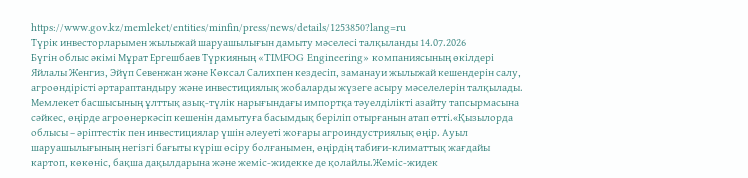https://www.gov.kz/memleket/entities/minfin/press/news/details/1253850?lang=ru
Түрік инвесторларымен жылыжай шаруашылығын дамыту мәселесі талқыланды 14.07.2026
Бүгін облыс әкімі Мұрат Ергешбаев Түркияның «TIMFOG Engineering» компаниясының өкілдері Яйлалы Женгиз, Эйүп Севенжан және Көксал Салихпен кездесіп, заманауи жылыжай кешендерін салу, агроөндірісті әртараптандыру және инвестициялық жобаларды жүзеге асыру мәселелерін талқылады. Мемлекет басшысының ұлттық азық-түлік нарығындағы импортқа тәуелділікті азайту тапсырмасына сәйкес, өңірде агроөнеркәсіп кешенін дамытуға басымдық беріліп отырғанын атап өтті.«Қызылорда облысы – әріптестік пен инвестициялар үшін әлеуеті жоғары агроиндустриялық өңір. Ауыл шаруашылығының негізгі бағыты күріш өсіру болғанымен, өңірдің табиғи-климаттық жағдайы картоп, көкөніс, бақша дақылдарына және жеміс-жидекке де қолайлы.Жеміс-жидек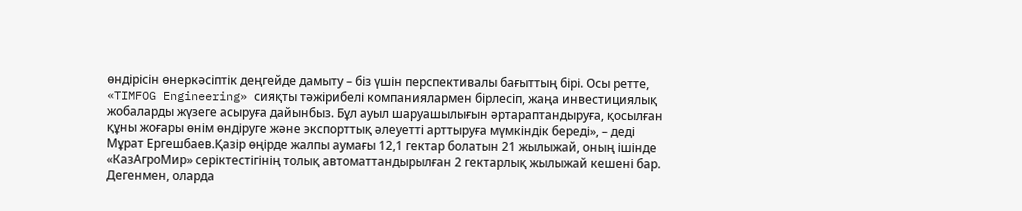өндірісін өнеркәсіптік деңгейде дамыту – біз үшін перспективалы бағыттың бірі. Осы ретте, «TIMFOG Engineering» сияқты тәжірибелі компаниялармен бірлесіп, жаңа инвестициялық жобаларды жүзеге асыруға дайынбыз. Бұл ауыл шаруашылығын әртараптандыруға, қосылған құны жоғары өнім өндіруге және экспорттық әлеуетті арттыруға мүмкіндік береді», – деді Мұрат Ергешбаев.Қазір өңірде жалпы аумағы 12,1 гектар болатын 21 жылыжай, оның ішінде «КазАгроМир» серіктестігінің толық автоматтандырылған 2 гектарлық жылыжай кешені бар. Дегенмен, оларда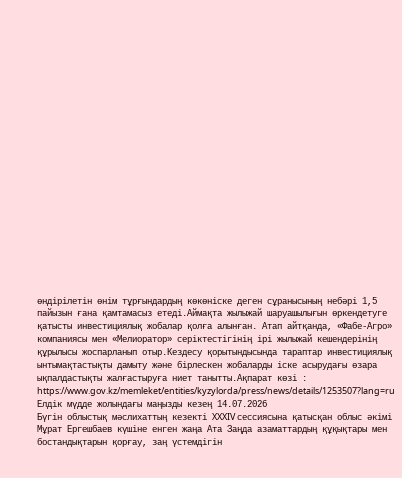өндірілетін өнім тұрғындардың көкөніске деген сұранысының небәрі 1,5 пайызын ғана қамтамасыз етеді.Аймақта жылыжай шаруашылығын өркендетуге қатысты инвестициялық жобалар қолға алынған. Атап айтқанда, «Фабе-Агро» компаниясы мен «Мелиоратор» серіктестігінің ірі жылыжай кешендерінің құрылысы жоспарланып отыр.Кездесу қорытындысында тараптар инвестициялық ынтымақтастықты дамыту және бірлескен жобаларды іске асырудағы өзара ықпалдастықты жалғастыруға ниет танытты.Ақпарат көзі : https://www.gov.kz/memleket/entities/kyzylorda/press/news/details/1253507?lang=ru
Елдік мүдде жолындағы маңызды кезең 14.07.2026
Бүгін облыстық мәслихаттың кезекті XXXIV сессиясына қатысқан облыс әкімі Мұрат Ергешбаев күшіне енген жаңа Ата Заңда азаматтардың құқықтары мен бостандықтарын қорғау, заң үстемдігін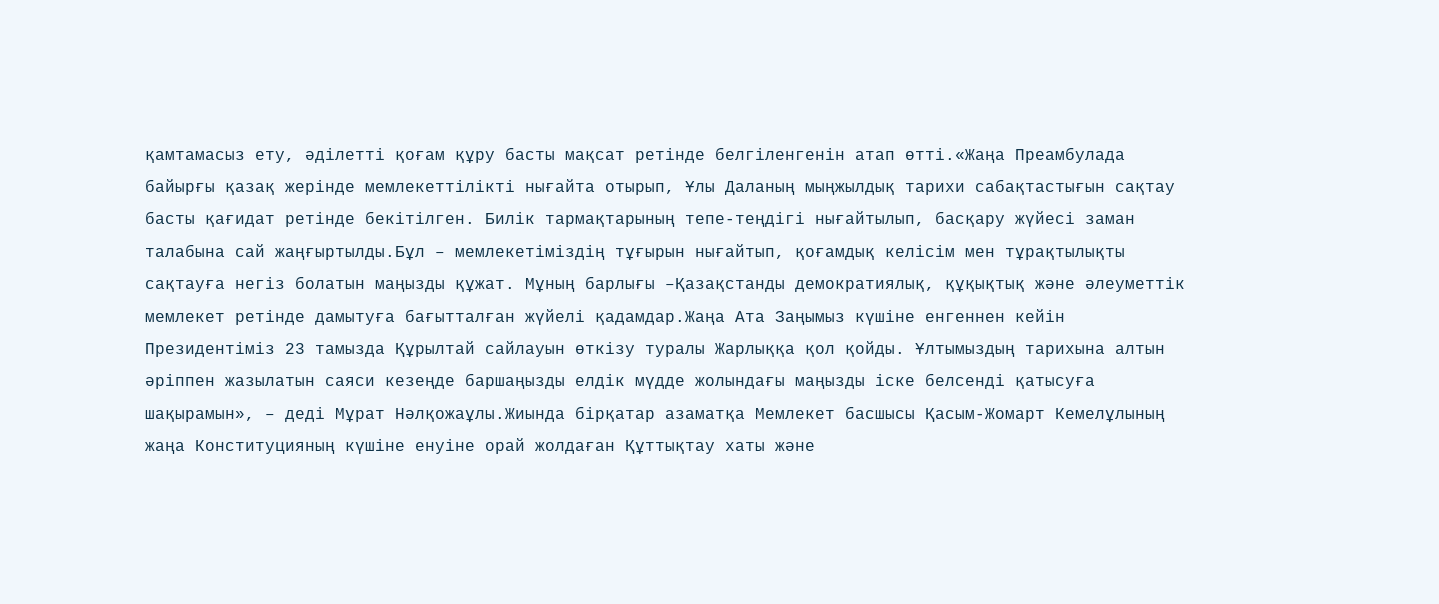қамтамасыз ету, әділетті қоғам құру басты мақсат ретінде белгіленгенін атап өтті.«Жаңа Преамбулада байырғы қазақ жерінде мемлекеттілікті нығайта отырып, Ұлы Даланың мыңжылдық тарихи сабақтастығын сақтау басты қағидат ретінде бекітілген. Билік тармақтарының тепе-теңдігі нығайтылып, басқару жүйесі заман талабына сай жаңғыртылды.Бұл – мемлекетіміздің тұғырын нығайтып, қоғамдық келісім мен тұрақтылықты сақтауға негіз болатын маңызды құжат. Мұның барлығы –Қазақстанды демократиялық, құқықтық және әлеуметтік мемлекет ретінде дамытуға бағытталған жүйелі қадамдар.Жаңа Ата Заңымыз күшіне енгеннен кейін Президентіміз 23 тамызда Құрылтай сайлауын өткізу туралы Жарлыққа қол қойды. Ұлтымыздың тарихына алтын әріппен жазылатын саяси кезеңде баршаңызды елдік мүдде жолындағы маңызды іске белсенді қатысуға шақырамын», – деді Мұрат Нәлқожаұлы.Жиында бірқатар азаматқа Мемлекет басшысы Қасым-Жомарт Кемелұлының жаңа Конституцияның күшіне енуіне орай жолдаған Құттықтау хаты және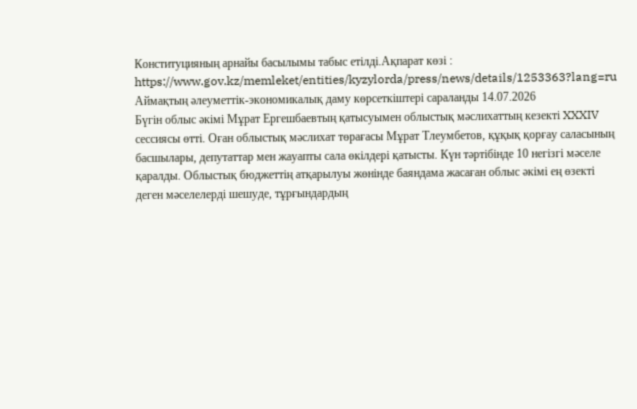Конституцияның арнайы басылымы табыс етілді.Ақпарат көзі : https://www.gov.kz/memleket/entities/kyzylorda/press/news/details/1253363?lang=ru
Аймақтың әлеуметтік-экономикалық даму көрсеткіштері сараланды 14.07.2026
Бүгін облыс әкімі Мұрат Ергешбаевтың қатысуымен облыстық мәслихаттың кезекті XXXIV сессиясы өтті. Оған облыстық мәслихат төрағасы Мұрат Тлеумбетов, құқық қорғау саласының басшылары, депутаттар мен жауапты сала өкілдері қатысты. Күн тәртібінде 10 негізгі мәселе қаралды. Облыстық бюджеттің атқарылуы жөнінде баяндама жасаған облыс әкімі ең өзекті деген мәселелерді шешуде, тұрғындардың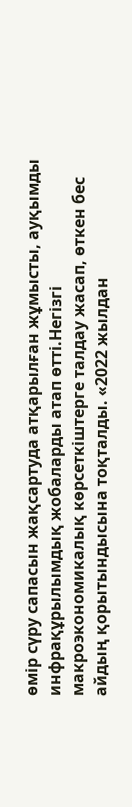өмір сүру сапасын жақсартуда атқарылған жұмысты, ауқымды инфрақұрылымдық жобаларды атап өтті.Негізгі макроэкономикалық көрсеткіштерге талдау жасап, өткен бес айдың қорытындысына тоқталды. «2022 жылдан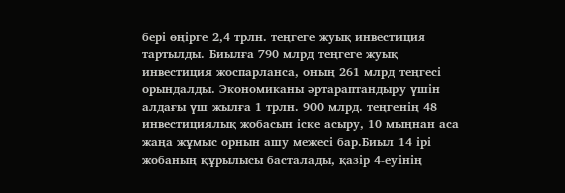бері өңірге 2,4 трлн. теңгеге жуық инвестиция тартылды. Биылға 790 млрд теңгеге жуық инвестиция жоспарланса, оның 261 млрд теңгесі орындалды. Экономиканы әртараптандыру үшін алдағы үш жылға 1 трлн. 900 млрд. теңгенің 48 инвестициялық жобасын іске асыру, 10 мыңнан аса жаңа жұмыс орнын ашу межесі бар.Биыл 14 ірі жобаның құрылысы басталады, қазір 4-еуінің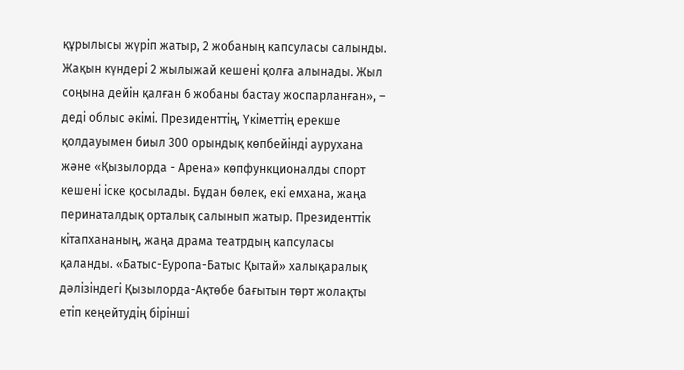құрылысы жүріп жатыр, 2 жобаның капсуласы салынды. Жақын күндері 2 жылыжай кешені қолға алынады. Жыл соңына дейін қалған 6 жобаны бастау жоспарланған», – деді облыс әкімі. Президенттің, Үкіметтің ерекше қолдауымен биыл 300 орындық көпбейінді аурухана және «Қызылорда - Арена» көпфункционалды спорт кешені іске қосылады. Бұдан бөлек, екі емхана, жаңа перинаталдық орталық салынып жатыр. Президенттік кітапхананың, жаңа драма театрдың капсуласы қаланды. «Батыс-Еуропа-Батыс Қытай» халықаралық дәлізіндегі Қызылорда-Ақтөбе бағытын төрт жолақты етіп кеңейтудің бірінші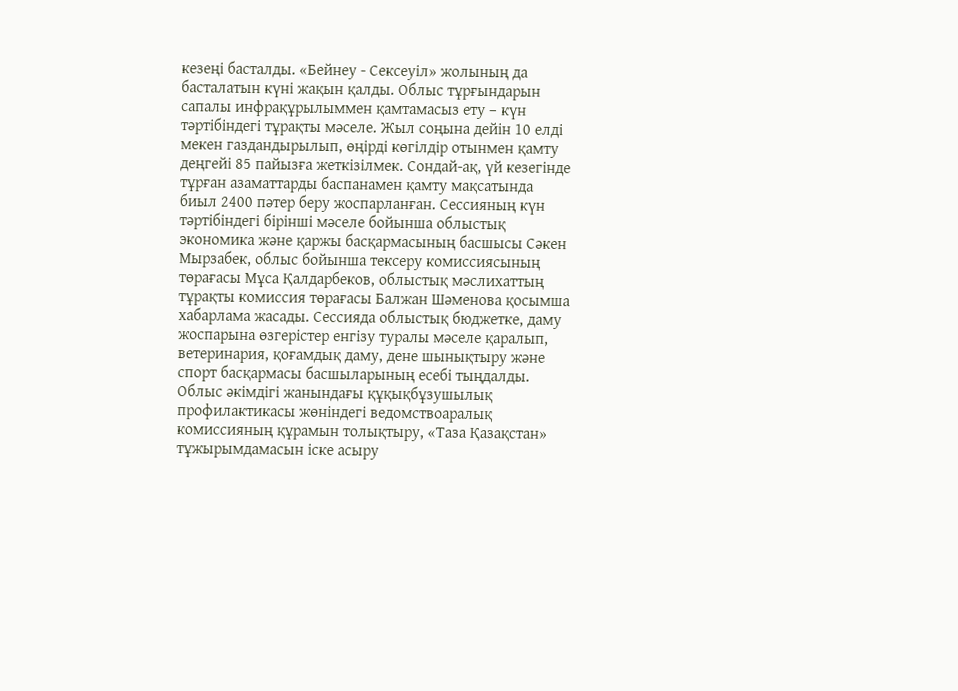кезеңі басталды. «Бейнеу - Сексеуіл» жолының да басталатын күні жақын қалды. Облыс тұрғындарын сапалы инфрақұрылыммен қамтамасыз ету – күн тәртібіндегі тұрақты мәселе. Жыл соңына дейін 10 елді мекен газдандырылып, өңірді көгілдір отынмен қамту деңгейі 85 пайызға жеткізілмек. Сондай-ақ, үй кезегінде тұрған азаматтарды баспанамен қамту мақсатында биыл 2400 пәтер беру жоспарланған. Сессияның күн тәртібіндегі бірінші мәселе бойынша облыстық экономика және қаржы басқармасының басшысы Сәкен Мырзабек, облыс бойынша тексеру комиссиясының төрағасы Мұса Қалдарбеков, облыстық мәслихаттың тұрақты комиссия төрағасы Балжан Шәменова қосымша хабарлама жасады. Сессияда облыстық бюджетке, даму жоспарына өзгерістер енгізу туралы мәселе қаралып, ветеринария, қоғамдық даму, дене шынықтыру және спорт басқармасы басшыларының есебі тыңдалды. Облыс әкімдігі жанындағы құқықбұзушылық профилактикасы жөніндегі ведомствоаралық комиссияның құрамын толықтыру, «Таза Қазақстан» тұжырымдамасын іске асыру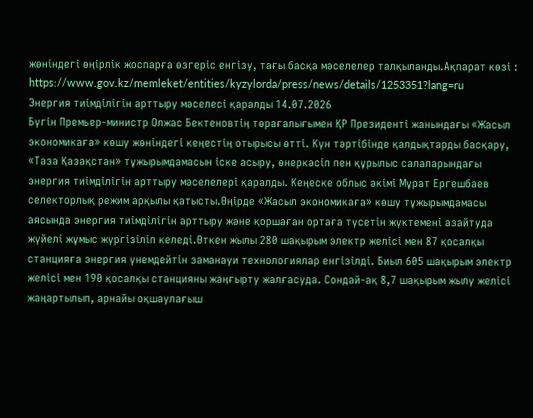жөніндегі өңірлік жоспарға өзгеріс енгізу, тағы басқа мәселелер талқыланды.Ақпарат көзі : https://www.gov.kz/memleket/entities/kyzylorda/press/news/details/1253351?lang=ru
Энергия тиімділігін арттыру мәселесі қаралды 14.07.2026
Бүгін Премьер-министр Олжас Бектеновтің төрағалығымен ҚР Президенті жанындағы «Жасыл экономикаға» көшу жөніндегі кеңестің отырысы өтті. Күн тәртібінде қалдықтарды басқару, «Таза Қазақстан» тұжырымдамасын іске асыру, өнеркәсіп пен құрылыс салаларындағы энергия тиімділігін арттыру мәселелері қаралды. Кеңеске облыс әкімі Мұрат Ергешбаев селекторлық режим арқылы қатысты.Өңірде «Жасыл экономикаға» көшу тұжырымдамасы аясында энергия тиімділігін арттыру және қоршаған ортаға түсетін жүктемені азайтуда жүйелі жұмыс жүргізіліп келеді.Өткен жылы 280 шақырым электр желісі мен 87 қосалқы станцияға энергия үнемдейтін заманауи технологиялар енгізілді. Биыл 605 шақырым электр желісі мен 190 қосалқы станцияны жаңғырту жалғасуда. Сондай-ақ 8,7 шақырым жылу желісі жаңартылып, арнайы оқшаулағыш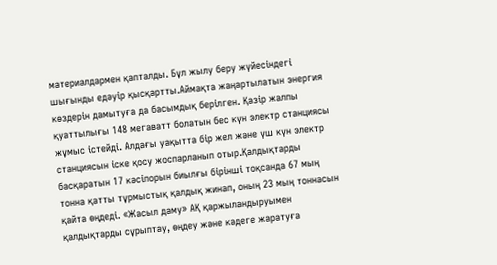материалдармен қапталды. Бұл жылу беру жүйесіндегі шығынды едәуір қысқартты.Аймақта жаңартылатын энергия көздерін дамытуға да басымдық берілген. Қазір жалпы қуаттылығы 148 мегаватт болатын бес күн электр станциясы жұмыс істейді. Алдағы уақытта бір жел және үш күн электр станциясын іске қосу жоспарланып отыр.Қалдықтарды басқаратын 17 кәсіпорын биылғы бірінші тоқсанда 67 мың тонна қатты тұрмыстық қалдық жинап, оның 23 мың тоннасын қайта өңдеді. «Жасыл даму» АҚ қаржыландыруымен қалдықтарды сұрыптау, өңдеу және кәдеге жаратуға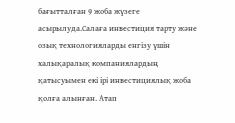бағытталған 9 жоба жүзеге асырылуда.Салаға инвестиция тарту және озық технологияларды енгізу үшін халықаралық компаниялардың қатысуымен екі ірі инвестициялық жоба қолға алынған. Атап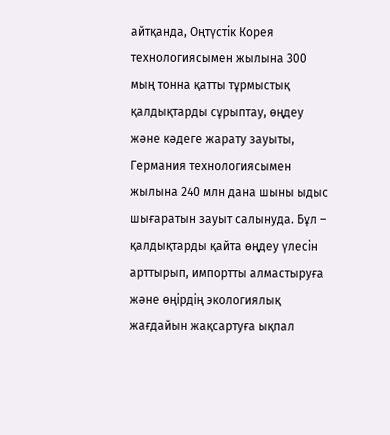айтқанда, Оңтүстік Корея технологиясымен жылына 300 мың тонна қатты тұрмыстық қалдықтарды сұрыптау, өңдеу және кәдеге жарату зауыты, Германия технологиясымен жылына 240 млн дана шыны ыдыс шығаратын зауыт салынуда. Бұл – қалдықтарды қайта өңдеу үлесін арттырып, импортты алмастыруға және өңірдің экологиялық жағдайын жақсартуға ықпал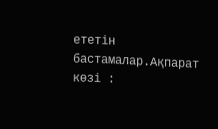ететін бастамалар.Ақпарат көзі :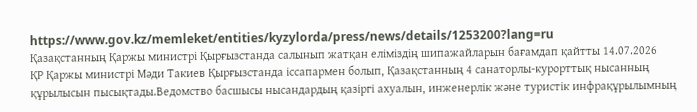https://www.gov.kz/memleket/entities/kyzylorda/press/news/details/1253200?lang=ru
Қазақстанның Қаржы министрі Қырғызстанда салынып жатқан еліміздің шипажайларын бағамдап қайтты 14.07.2026
ҚР Қаржы министрі Мәди Такиев Қырғызстанда іссапармен болып, Қазақстанның 4 санаторлы-курорттық нысанның құрылысын пысықтады.Ведомство басшысы нысандардың қазіргі ахуалын, инженерлік және туристік инфрақұрылымның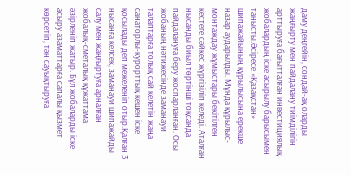даму деңгейін, сондай-ақ оларды жаңғырту мен пайдалану тиімділігін арттыруға бағытталған инвестициялық жобалардың іске асырылу барысымен танысты.Әсіресе «Қазақстан» шипажайының құрылысына ерекше назар аударылды. Мұнда құрылыс-монтаждау жұмыстары бекітілген кестеге сәйкес жүргізіліп келеді. Аталған нысанды биыл төртінші тоқсанда пайдалануға беру жоспарланған. Осы жобаның нәтижесінде заманауи талаптарға толық сай келетін жаңа санаторлы-курорттық кешен іске қосылады деп межеленіп отыр.Қалған 3 нысанға келсек, заманауи шипажайды салу мен жаңғыртуға арналған жобалық-сметалық құжаттама әзірленіп жатыр. Бұл жобаларды іске асыру азаматтарға сапалы қызмет көрсетіп, тән сауықтыруға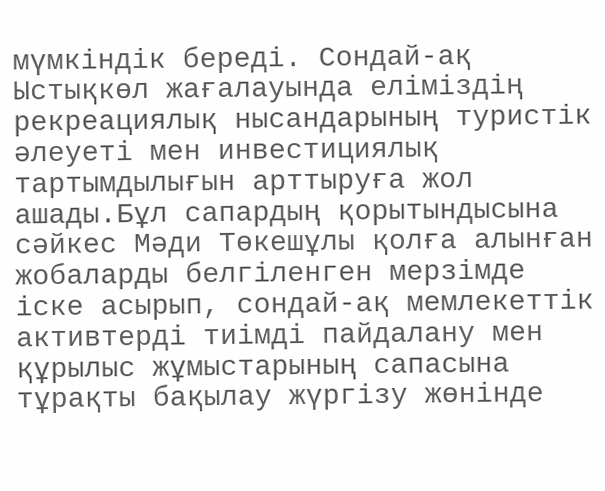мүмкіндік береді. Сондай-ақ Ыстықкөл жағалауында еліміздің рекреациялық нысандарының туристік әлеуеті мен инвестициялық тартымдылығын арттыруға жол ашады.Бұл сапардың қорытындысына сәйкес Мәди Төкешұлы қолға алынған жобаларды белгіленген мерзімде іске асырып, сондай-ақ мемлекеттік активтерді тиімді пайдалану мен құрылыс жұмыстарының сапасына тұрақты бақылау жүргізу жөнінде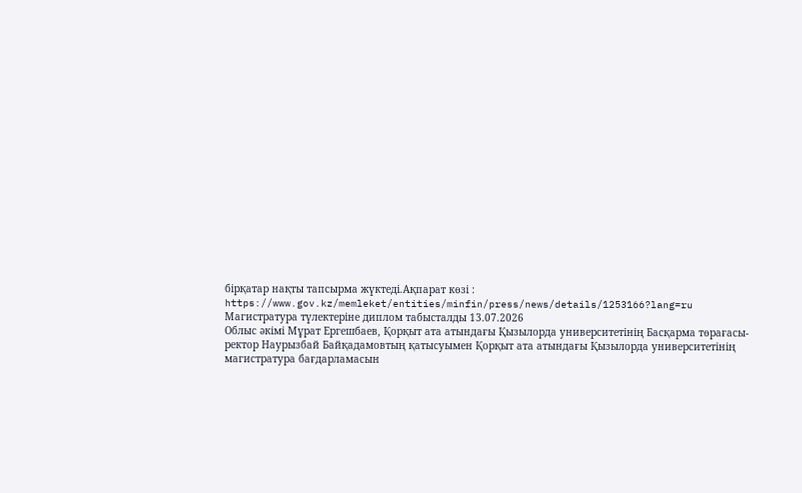бірқатар нақты тапсырма жүктеді.Ақпарат көзі : https://www.gov.kz/memleket/entities/minfin/press/news/details/1253166?lang=ru
Магистратура түлектеріне диплом табысталды 13.07.2026
Облыс әкімі Мұрат Ергешбаев, Қорқыт ата атындағы Қызылорда университетінің Басқарма төрағасы-ректор Наурызбай Байқадамовтың қатысуымен Қорқыт ата атындағы Қызылорда университетінің магистратура бағдарламасын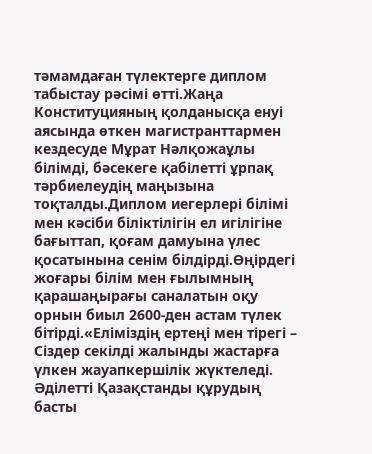тәмамдаған түлектерге диплом табыстау рәсімі өтті.Жаңа Конституцияның қолданысқа енуі аясында өткен магистранттармен кездесуде Мұрат Нәлқожаұлы білімді, бәсекеге қабілетті ұрпақ тәрбиелеудің маңызына тоқталды.Диплом иегерлері білімі мен кәсіби біліктілігін ел игілігіне бағыттап, қоғам дамуына үлес қосатынына сенім білдірді.Өңірдегі жоғары білім мен ғылымның қарашаңырағы саналатын оқу орнын биыл 2600-ден астам түлек бітірді.«Еліміздің ертеңі мен тірегі – Сіздер секілді жалынды жастарға үлкен жауапкершілік жүктеледі. Әділетті Қазақстанды құрудың басты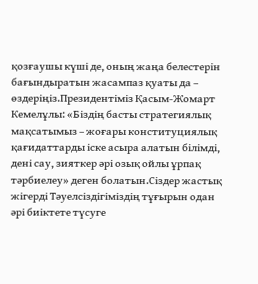қозғаушы күші де, оның жаңа белестерін бағындыратын жасампаз қуаты да – өздеріңіз.Президентіміз Қасым-Жомарт Кемелұлы: «Біздің басты стратегиялық мақсатымыз – жоғары конституциялық қағидаттарды іске асыра алатын білімді, дені сау, зияткер әрі озық ойлы ұрпақ тәрбиелеу» деген болатын.Сіздер жастық жігерді Тәуелсіздігіміздің тұғырын одан әрі биіктете түсуге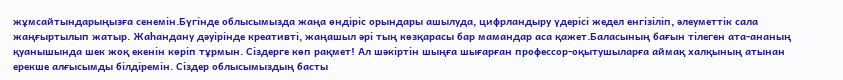жұмсайтындарыңызға сенемін.Бүгінде облысымызда жаңа өндіріс орындары ашылуда, цифрландыру үдерісі жедел енгізіліп, әлеуметтік сала жаңғыртылып жатыр. Жаһандану дәуірінде креативті, жаңашыл әрі тың көзқарасы бар мамандар аса қажет.Баласының бағын тілеген ата-ананың қуанышында шек жоқ екенін көріп тұрмын. Сіздерге көп рақмет! Ал шәкіртін шыңға шығарған профессор-оқытушыларға аймақ халқының атынан ерекше алғысымды білдіремін. Сіздер облысымыздың басты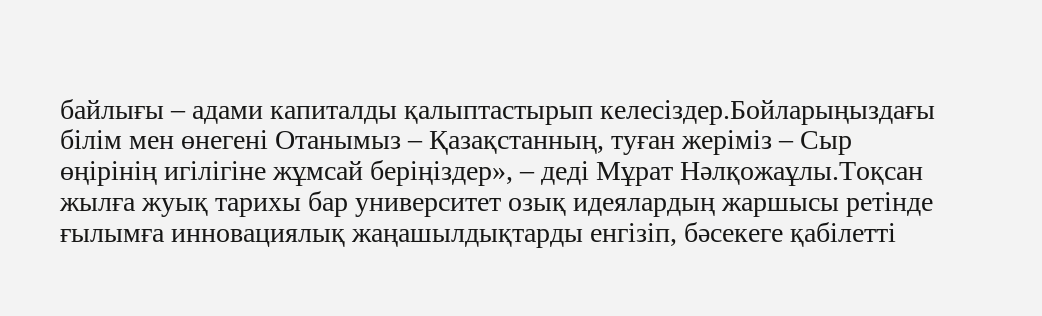байлығы – адами капиталды қалыптастырып келесіздер.Бойларыңыздағы білім мен өнегені Отанымыз – Қазақстанның, туған жеріміз – Сыр өңірінің игілігіне жұмсай беріңіздер», – деді Мұрат Нәлқожаұлы.Тоқсан жылға жуық тарихы бар университет озық идеялардың жаршысы ретінде ғылымға инновациялық жаңашылдықтарды енгізіп, бәсекеге қабілетті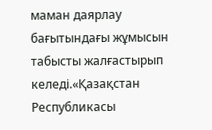маман даярлау бағытындағы жұмысын табысты жалғастырып келеді.«Қазақстан Республикасы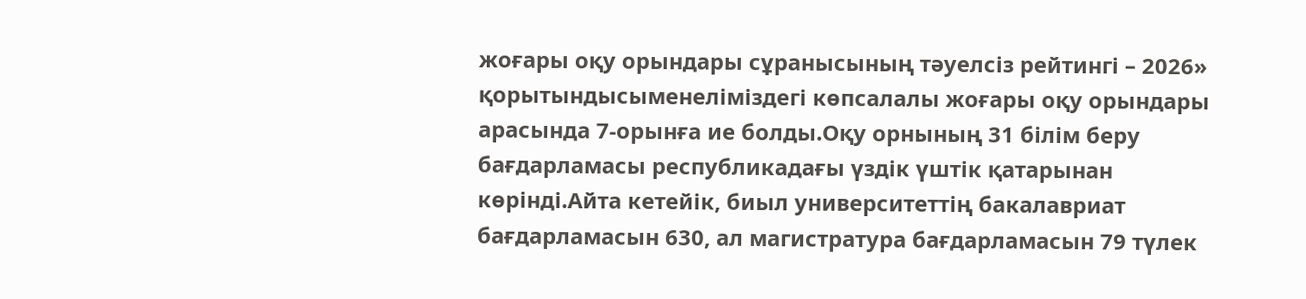жоғары оқу орындары сұранысының тәуелсіз рейтингі – 2026» қорытындысыменеліміздегі көпсалалы жоғары оқу орындары арасында 7-орынға ие болды.Оқу орнының 31 білім беру бағдарламасы республикадағы үздік үштік қатарынан көрінді.Айта кетейік, биыл университеттің бакалавриат бағдарламасын 630, ал магистратура бағдарламасын 79 түлек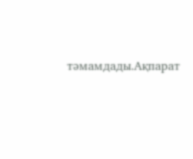тәмамдады.Ақпарат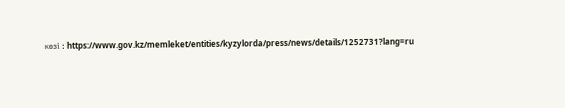көзі : https://www.gov.kz/memleket/entities/kyzylorda/press/news/details/1252731?lang=ru